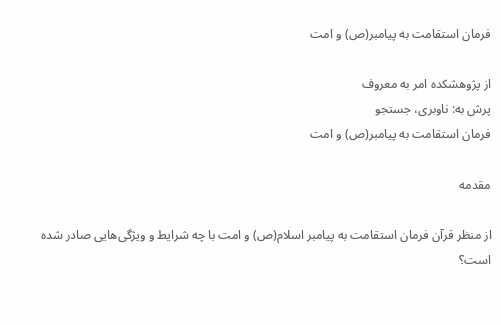فرمان استقامت به پیامبر(ص) و امت

از پژوهشکده امر به معروف
پرش به: ناوبری، جستجو
فرمان استقامت به پیامبر(ص) و امت

مقدمه

از منظر قرآن فرمان استقامت به پیامبر اسلام(ص) و امت با چه شرایط و ویژگی‌هایی صادر شده است؟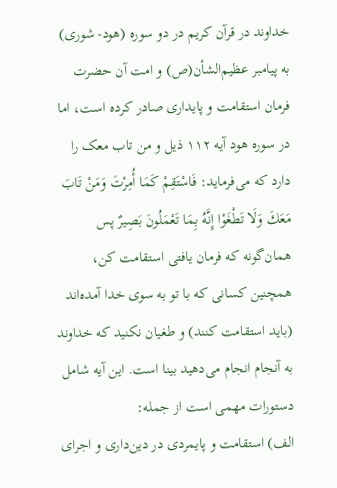خداوند در قرآن کریم در دو سوره (هود- شوری) به پیامبر عظیم‌الشأن(ص) و امت آن حضرت فرمان استقامت و پایداری صادر کرده است، اما در سوره هود آیه ۱۱۲ ذیل و من تاب معک را دارد که می‌فرماید: فَاسْتَقِمْ كَمَا أُمِرْتَ وَمَنْ تَابَ مَعَكَ وَلَا تَطْغَوْا إِنَّهُ بِمَا تَعْمَلُونَ بَصِيرٌ پس همان‌گونه که فرمان یافتی استقامت کن، همچنین کسانی که با تو به سوی خدا آمده‌اند (باید استقامت کنند) و طغیان نکنید که خداوند به آنجام انجام می‌دهید بینا است. این آیه شامل دستورات مهمی است از جمله:
الف) استقامت و پایمردی در دین‌داری و اجرای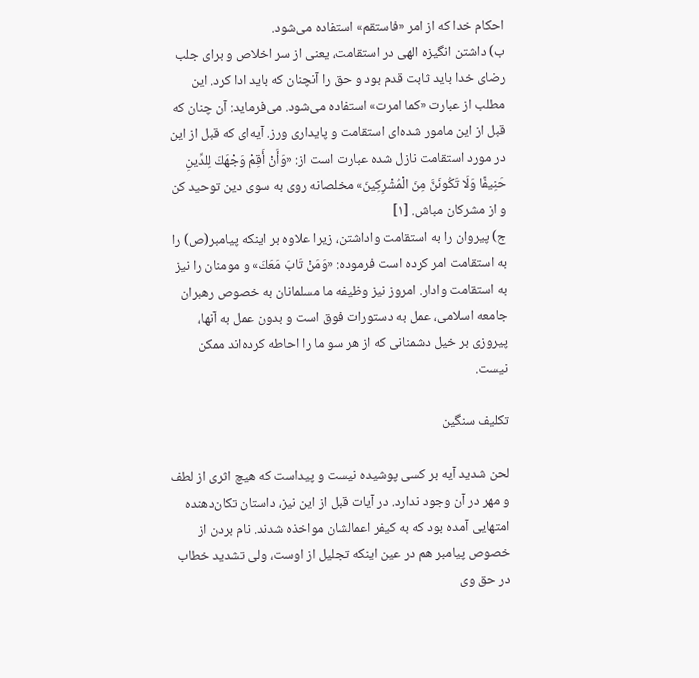احکام خدا که از امر «فاستقم» استفاده می‌شود.
ب) داشتن انگیزه الهی در استقامت، یعنی از سر اخلاص و برای جلب رضای خدا باید ثابت قدم بود و حق را آنچنان که باید ادا کرد. این مطلب از عبارت «کما امرت» استفاده می‌شود. می‌فرماید: آن چنان که قبل از این مامور شده‌ای استقامت و پایداری ورز. آیه‌ای که قبل از این در مورد استقامت نازل شده عبارت است از: «وَأَنْ أَقِمْ وَجْهَكَ لِلدِّينِ حَنِيفًا وَلَا تَكُونَنَّ مِنَ الْمُشْرِكِينَ» مخلصانه روی به سوی دین توحید کن و از مشرکان مباش. [۱]
ج) پیروان را به استقامت واداشتن، زیرا علاوه بر اینکه پیامبر(ص) را به استقامت امر کرده است فرموده: «وَمَنْ تَابَ مَعَكَ» و مومنان را نیز به استقامت وادار. امروز نیز وظیفه ما مسلمانان به خصوص رهبران جامعه اسلامی، عمل به دستورات فوق است و بدون عمل به آنها، پیروزی بر خیل دشمنانی که از هر سو ما را احاطه کرده‌اند ممکن نیست.

تکلیف سنگین

لحن شدید آیه بر کسی پوشیده نیست و پیداست که هیچ اثری از لطف و مهر در آن وجود ندارد. در آیات قبل از این نیز، داستان تکان‌دهنده امتهایی آمده بود که به کیفر اعمالشان مواخذه شدند. نام بردن از خصوص پیامبر هم در عین اینکه تجلیل از اوست، ولی تشدید خطاب در حق وی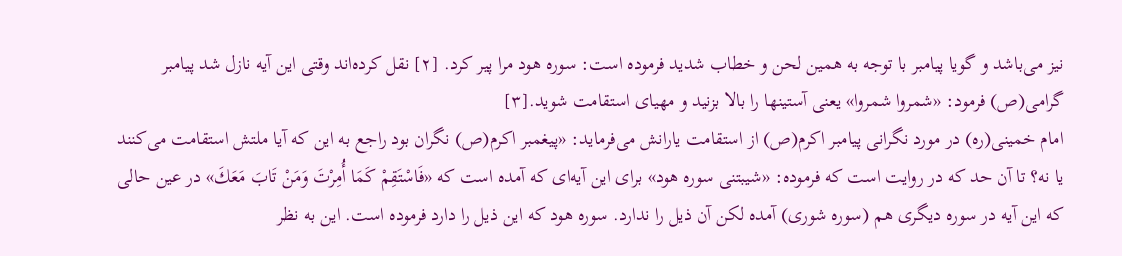نیز می‌باشد و گویا پیامبر با توجه به همین لحن و خطاب شدید فرموده است: سوره هود مرا پیر کرد. [۲] نقل کرده‌اند وقتی این آیه نازل شد پیامبر گرامی(ص) فرمود: «شمروا شمروا» یعنی آستینها را بالا بزنید و مهیای استقامت شوید.[۳]
امام خمینی(ره) در مورد نگرانی پیامبر اکرم(ص) از استقامت یارانش می‌فرماید: «پیغمبر اکرم(ص) نگران بود راجع به این که آیا ملتش استقامت می‌کنند یا نه؟ تا آن حد که در روایت است که فرموده: «شیبتنی سوره هود» برای این آیه‌ای که آمده است که «فَاسْتَقِمْ كَمَا أُمِرْتَ وَمَنْ تَابَ مَعَكَ» در عین حالی که این آیه در سوره دیگری هم (سوره شوری) آمده لکن آن ذیل را ندارد. سوره هود که این ذیل را دارد فرموده است. این به نظر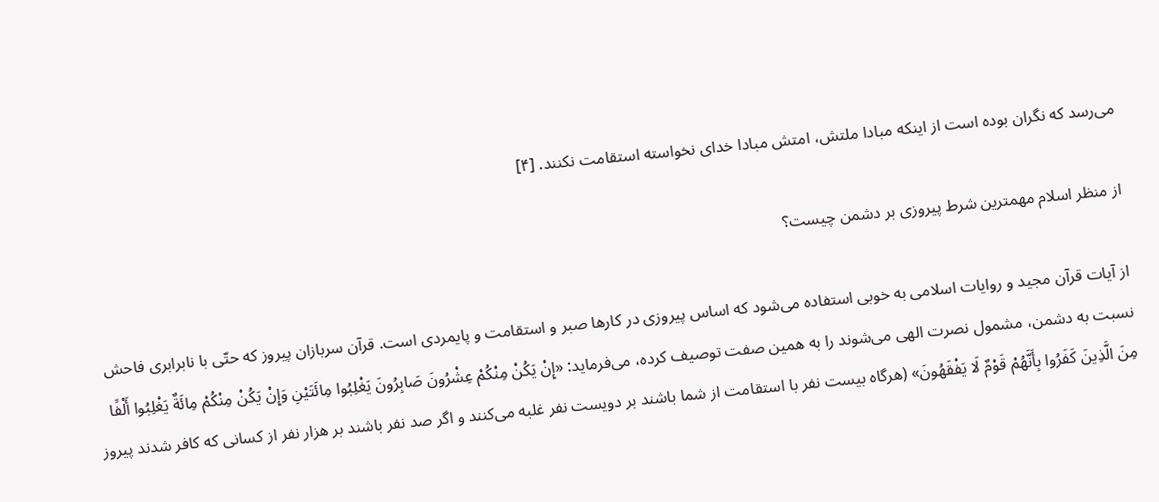می‌رسد که نگران بوده است از اینکه مبادا ملتش، امتش مبادا خدای نخواسته استقامت نکنند. [۴]

از منظر اسلام مهمترین شرط پیروزی بر دشمن چیست؟

از آیات قرآن مجید و روایات اسلامی به خوبی استفاده می‌شود که اساس پیروزی در کارها صبر و استقامت و پایمردی است. قرآن سربازان پیروز که حتّی با نابرابری فاحش نسبت به دشمن، مشمول نصرت الهی می‌شوند را به همین صفت توصیف کرده، می‌فرماید: «إِنْ يَكُنْ مِنْكُمْ عِشْرُونَ صَابِرُونَ يَغْلِبُوا مِائَتَيْنِ وَإِنْ يَكُنْ مِنْكُمْ مِائَةٌ يَغْلِبُوا أَلْفًا مِنَ الَّذِينَ كَفَرُوا بِأَنَّهُمْ قَوْمٌ لَا يَفْقَهُونَ» (هرگاه بیست نفر با استقامت از شما باشند بر دویست نفر غلبه می‌کنند و اگر صد نفر باشند بر هزار نفر از کسانی که کافر شدند پیروز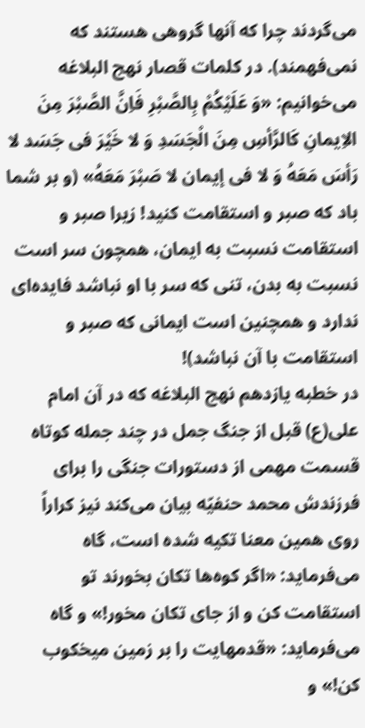می‌گردند چرا که آنها گروهی هستند که نمی‌فهمند). در کلمات قصار نهج البلاغه می‌خوانیم: «وَ عَلَیْکُمْ بِالصَّبْرِ فَاِنَّ الصَّبْرَ مِنَ الاِیمانِ کَالرَّأسِ مِنَ الْجَسَدِ وَ لا خَیْرَ فی جَسَد لا رَأسَ مَعَهُ وَ لا فی إیمان لا صَبْرَ مَعَهُ» (و بر شما باد که صبر و استقامت کنید! زیرا صبر و استقامت نسبت به ایمان، همچون سر است نسبت به بدن، تنی که سر با او نباشد فایده‌ای ندارد و همچنین است ایمانی که صبر و استقامت با آن نباشد)!
در خطبه یازدهم نهج البلاغه که در آن امام علی(ع) قبل از جنگ جمل در چند جمله کوتاه قسمت مهمی از دستورات جنگی را برای فرزندش محمد حنفیّه بیان می‌کند نیز کراراً روی همین معنا تکیه شده است، گاه می‌فرماید: «اگر کوه‌ها تکان بخورند تو استقامت کن و از جای تکان مخور!» و گاه می‌فرماید: «قدمهایت را بر زمین میخکوب کن!» و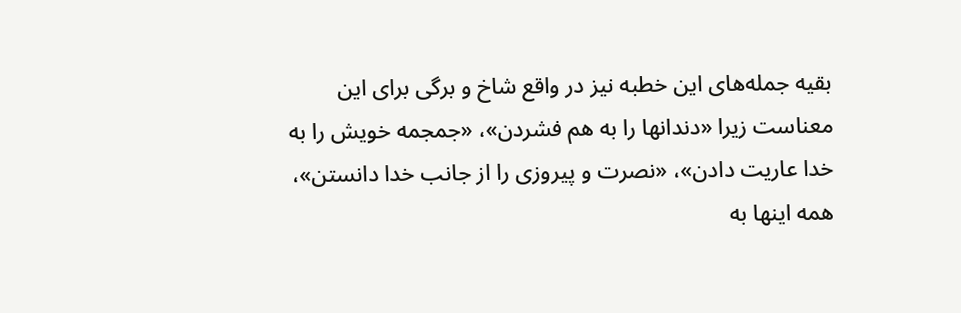بقیه جمله‌های این خطبه نیز در واقع شاخ و برگی برای این معناست زیرا «دندانها را به هم فشردن»، «جمجمه خویش را به خدا عاریت دادن»، «نصرت و پیروزی را از جانب خدا دانستن»، همه اینها به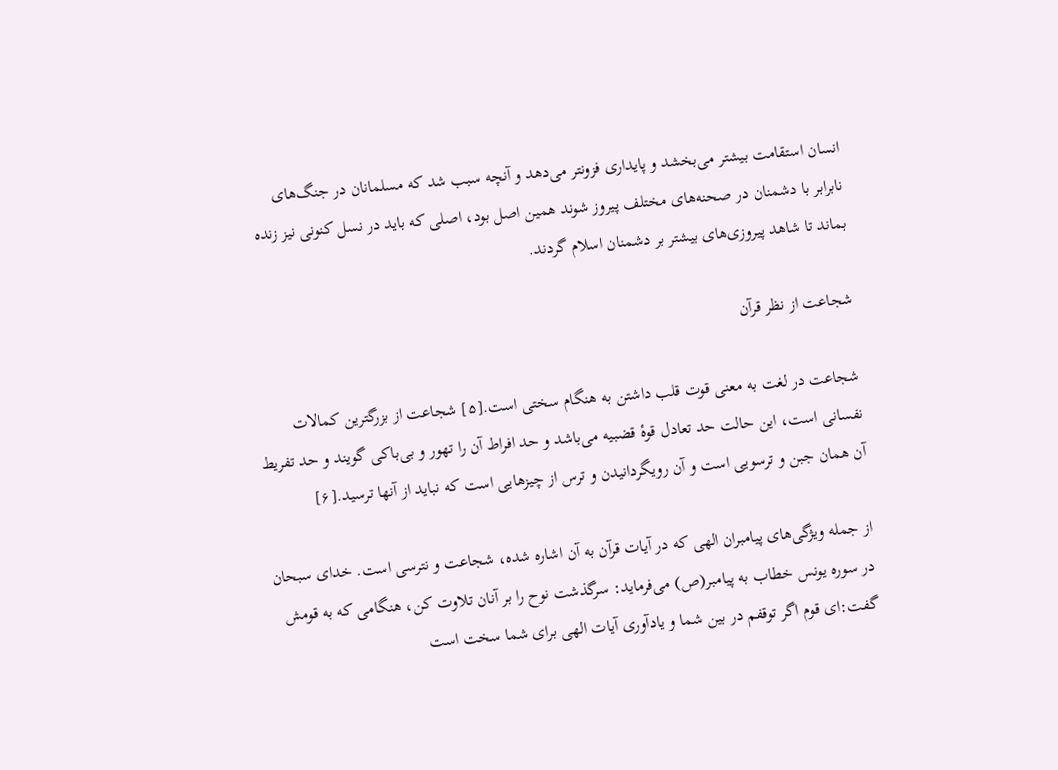انسان استقامت بیشتر می‌بخشد و پایداری فزونتر می‌دهد و آنچه سبب شد که مسلمانان در جنگ‌های نابرابر با دشمنان در صحنه‌های مختلف پیروز شوند همین اصل بود، اصلی که باید در نسل کنونی نیز زنده بماند تا شاهد پیروزی‌های بیشتر بر دشمنان اسلام گردند.

شجاعت از نظر قرآن

شجاعت در لغت به معنی قوت قلب داشتن به هنگام سختی است.[۵] شجاعت از بزرگترین کمالات نفسانی است، این حالت حد تعادل قوهٔ قضبیه می‌باشد و حد افراط آن را تهور و بی‌باکی گویند و حد تفریط آن همان جبن و ترسویی است و آن رویگردانیدن و ترس از چیزهایی است که نباید از آنها ترسید.[۶]

از جمله ویژگی‌های پیامبران الهی که در آیات قرآن به آن اشاره شده، شجاعت و نترسی است. خدای سبحان در سوره یونس خطاب به پیامبر(ص) می‌فرماید: سرگذشت نوح را بر آنان تلاوت کن، هنگامی که به قومش گفت:ای قوم اگر توقفم در بین شما و یادآوری آیات الهی برای شما سخت است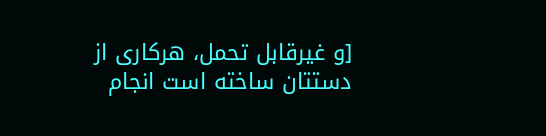[و غیرقابل تحمل، هرکاری از دستتان ساخته است انجام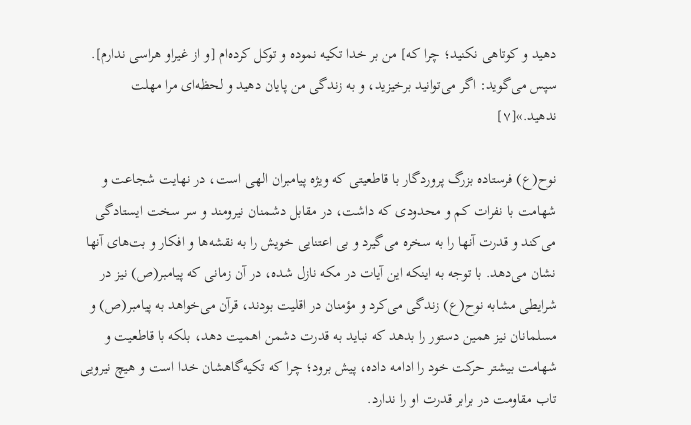دهید و کوتاهی نکنید؛ چرا که] من بر خدا تکیه نموده و توکل کرده‌ام [و از غیراو هراسی ندارم]. سپس می‌گوید: اگر می‌توانید برخیزید، و به زندگی من پایان دهید و لحظه‌ای مرا مهلت ندهید.»[۷]

نوح(ع) فرستاده بزرگ پروردگار با قاطعیتی که ویژه پیامبران الهی است، در نهایت شجاعت و شهامت با نفرات کم و محدودی که داشت، در مقابل دشمنان نیرومند و سر سخت ایستادگی می‌کند و قدرت آنها را به سخره می‌گیرد و بی اعتنایی خویش را به نقشه‌ها و افکار و بت‌های آنها نشان می‌دهد. با توجه به اینکه این آیات در مکه نازل شده، در آن زمانی که پیامبر(ص) نیز در شرایطی مشابه نوح(ع) زندگی می‌کرد و مؤمنان در اقلیت بودند، قرآن می‌خواهد به پیامبر(ص) و مسلمانان نیز همین دستور را بدهد که نباید به قدرت دشمن اهمیت دهد، بلکه با قاطعیت و شهامت بیشتر حرکت خود را ادامه داده، پیش برود؛ چرا که تکیه‌گاهشان خدا است و هیچ نیرویی تاب مقاومت در برابر قدرت او را ندارد.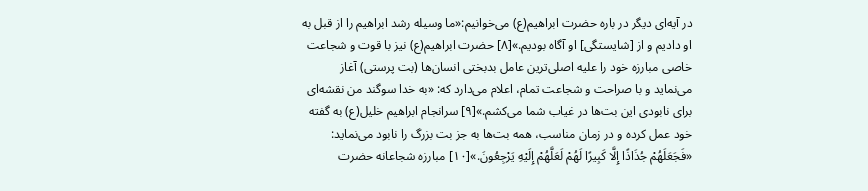در آیه‌ای دیگر در باره حضرت ابراهیم(ع) می‌خوانیم:«ما وسیله رشد ابراهیم را از قبل به او دادیم و از [شایستگی] او آگاه بودیم.»[۸] حضرت ابراهیم(ع) نیز با قوت و شجاعت خاصی مبارزه خود را علیه اصلی‌ترین عامل بدبختی انسان‌ها (بت پرستی) آغاز می‌نماید و با صراحت و شجاعت تمام، اعلام می‌دارد که: «به خدا سوگند من نقشه‌ای برای نابودی این بت‌ها در غیاب شما می‌کشم.»[۹] سرانجام ابراهیم خلیل(ع) به گفته خود عمل کرده و در زمان مناسب، همه بت‌ها به جز بت بزرگ را نابود می‌نماید: «فَجَعَلَهُمْ جُذَاذًا إِلَّا كَبِيرًا لَهُمْ لَعَلَّهُمْ إِلَيْهِ يَرْجِعُونَ.»[۱۰] مبارزه شجاعانه حضرت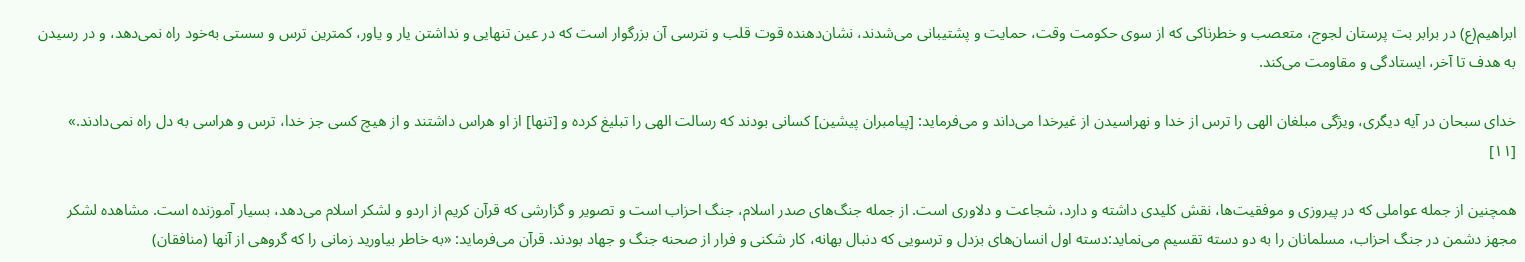ابراهیم(ع) در برابر بت پرستان لجوج، متعصب و خطرناکی که از سوی حکومت وقت، حمایت و پشتیبانی می‌شدند، نشان‌دهنده قوت قلب و نترسی آن بزرگوار است که در عین تنهایی و نداشتن یار و یاور، کمترین ترس و سستی به‌خود راه نمی‌دهد، و در رسیدن به هدف تا آخر، ایستادگی و مقاومت می‌کند.

خدای سبحان در آیه دیگری، ویژگی مبلغان الهی را ترس از خدا و نهراسیدن از غیرخدا می‌داند و می‌فرماید: [پیامبران پیشین] کسانی بودند که رسالت الهی را تبلیغ کرده و [تنها] از او هراس داشتند و از هیچ کسی جز خدا، ترس و هراسی به دل راه نمی‌دادند.» [۱۱]

همچنین از جمله عواملی که در پیروزی و موفقیت‌ها، نقش کلیدی داشته و دارد، شجاعت و دلاوری است. از جمله جنگ‌های صدر اسلام، جنگ احزاب است و تصویر و گزارشی که قرآن کریم از اردو و لشکر اسلام می‌دهد، بسیار آموزنده است. مشاهده لشکر مجهز دشمن در جنگ احزاب، مسلمانان را به دو دسته تقسیم می‌نماید:دسته اول انسان‌های بزدل و ترسویی که دنبال بهانه، کار شکنی و فرار از صحنه جنگ و جهاد بودند. قرآن می‌فرماید: «به خاطر بیاورید زمانی را که گروهی از آنها (منافقان)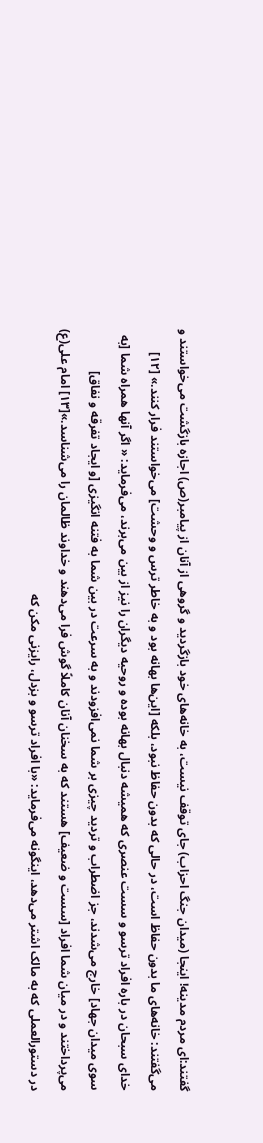گفتند:ای مردم مدینه! اینجا (میدان جنگ احزاب) جای توقف نیست، به خانه‌های خود بازگردید و گروهی از آنان از پیامبر(ص) اجازه بازگشت می‌خواستند و می‌گفتند: خانه‌های ما بدون حفاظ است، در حالی که بدون حفاظ نبود، بلکه [این‌ها بهانه بود و به خاطر ترس و وحشت] می‌خواستند فرار کنند.» [۱۲] خدای سبحان در باره افراد ترسو و سست عنصری که همیشه دنبال بهانه بوده و روحیه دیگران را نیز از بین می‌برند، می‌فرماید: « اگر آنها همراه شما [به سوی میدان جهاد] خارج می‌شدند، جز اضطراب و تردید چیزی بر شما نمی‌افزودند و به سرعت در بین شما به فتنه انگیزی [و ایجاد تفرقه و نفاق] می‌پرداختند و در میان شما افراد [سست و ضعیف] هستند که به سخنان آنان کاملاً گوش فرا می‌دهند و خداوند ظالمان را می‌شناسد.»[۱۳] امام علی(ع) در دستورالعملی که به مالک اشتر می‌دهد، اینگونه می‌فرماید: «با افراد ترسو و بزدل، رایزنی مکن که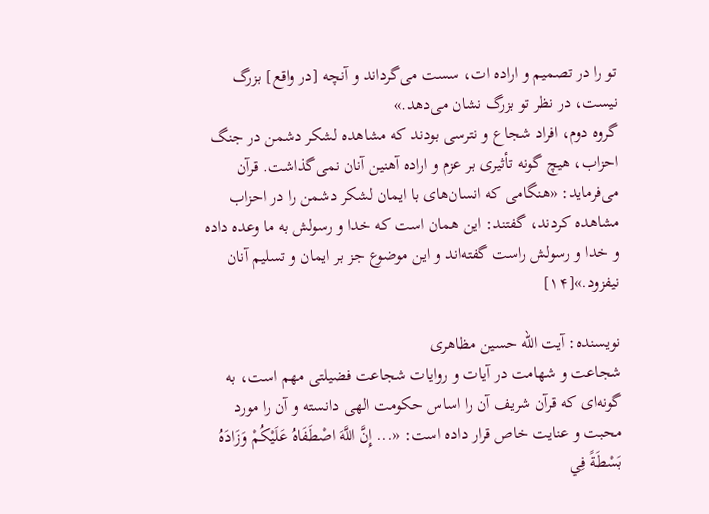تو را در تصمیم و اراده ات، سست می‌گرداند و آنچه [در واقع] بزرگ نیست، در نظر تو بزرگ نشان می‌دهد.»
گروه دوم، افراد شجاع و نترسی بودند که مشاهده لشکر دشمن در جنگ احزاب، هیچ گونه تأثیری بر عزم و اراده آهنین آنان نمی‌گذاشت. قرآن می‌فرماید: «هنگامی که انسان‌های با ایمان لشکر دشمن را در احزاب مشاهده کردند، گفتند: این همان است که خدا و رسولش به ما وعده داده و خدا و رسولش راست گفته‌اند و این موضوع جز بر ایمان و تسلیم آنان نیفزود.»[۱۴]

نویسنده: آیت الله حسین مظاهری
شجاعت و شهامت در آیات و روایات شجاعت فضیلتی مهم است، به گونه‌ای که قرآن شریف آن را اساس حکومت الهی دانسته و آن را مورد محبت و عنایت خاص قرار داده است: «... إِنَّ اللَّهَ اصْطَفَاهُ عَلَيْكُمْ وَزَادَهُ بَسْطَةً فِي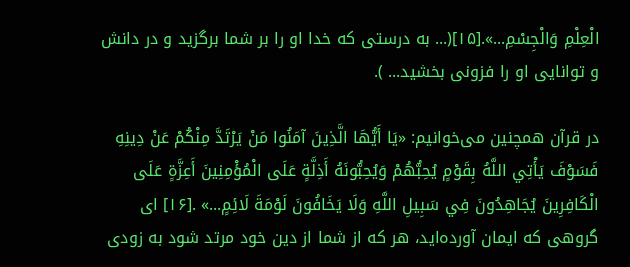الْعِلْمِ وَالْجِسْمِ...».[۱۵](... به درستی که خدا او را بر شما برگزید و در دانش و توانایی او را فزونی بخشید... ).

در قرآن همچنین می‌خوانیم: «يَا أَيُّهَا الَّذِينَ آمَنُوا مَنْ يَرْتَدَّ مِنْكُمْ عَنْ دِينِهِ فَسَوْفَ يَأْتِي اللَّهُ بِقَوْمٍ يُحِبُّهُمْ وَيُحِبُّونَهُ أَذِلَّةٍ عَلَى الْمُؤْمِنِينَ أَعِزَّةٍ عَلَى الْكَافِرِينَ يُجَاهِدُونَ فِي سَبِيلِ اللَّهِ وَلَا يَخَافُونَ لَوْمَةَ لَائِمٍ...» .[۱۶] ای گروهی که ایمان آورده‌اید، هر که از شما از دین خود مرتد شود به زودی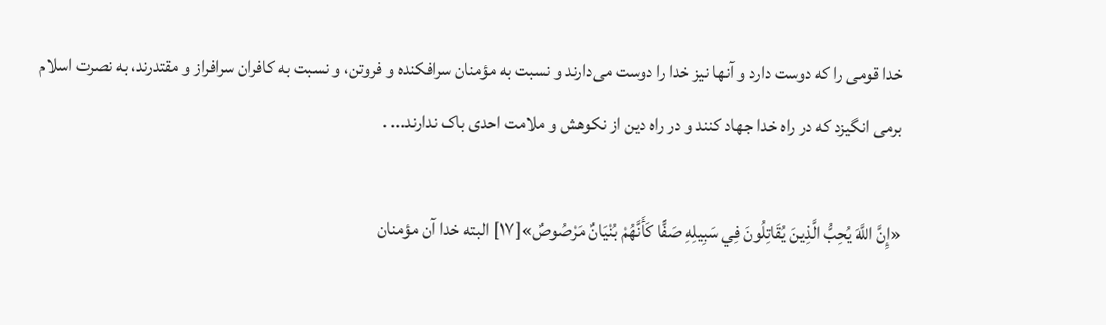خدا قومی را که دوست دارد و آنها نیز خدا را دوست می‌دارند و نسبت به مؤمنان سرافکنده و فروتن، و نسبت به کافران سرافراز و مقتدرند، به نصرت اسلام برمی انگیزد که در راه خدا جهاد کنند و در راه دین از نکوهش و ملامت احدی باک ندارند... .

«إِنَّ اللَّهَ يُحِبُّ الَّذِينَ يُقَاتِلُونَ فِي سَبِيلِهِ صَفًّا كَأَنَّهُمْ بُنْيَانٌ مَرْصُوصٌ»[۱۷] البته خدا آن مؤمنان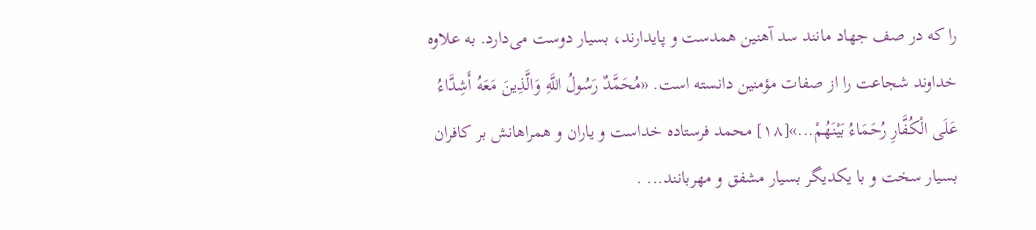را که در صف جهاد مانند سد آهنین همدست و پایدارند، بسیار دوست می‌دارد. به علاوه خداوند شجاعت را از صفات مؤمنین دانسته است. «مُحَمَّدٌ رَسُولُ اللَّهِ وَالَّذِينَ مَعَهُ أَشِدَّاءُ عَلَى الْكُفَّارِ رُحَمَاءُ بَيْنَهُمْ...»[۱۸] محمد فرستاده خداست و یاران و همراهانش بر کافران بسیار سخت و با یکدیگر بسیار مشفق و مهربانند... .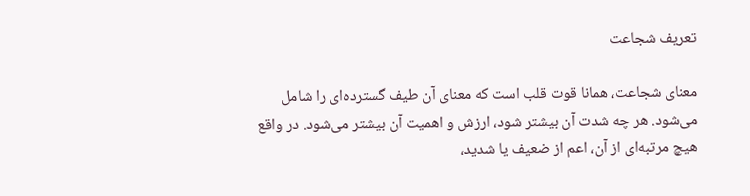تعریف شجاعت

معنای شجاعت، همانا قوت قلب است که معنای آن طیف گسترده‌ای را شامل می‌شود. هر چه شدت آن بیشتر شود، ارزش و اهمیت آن بیشتر می‌شود. در واقع هیچ مرتبه‌ای از آن، اعم از ضعیف یا شدید،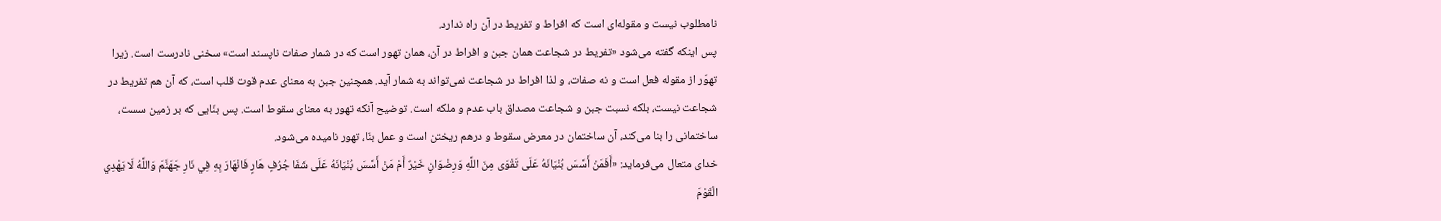نامطلوب نیست و مقوله‌ای است که افراط و تفریط در آن راه ندارد.
پس اینکه گفته می‌شود «تفریط در شجاعت همان جبن و افراط در آن، همان تهور است که در شمار صفات ناپسند است» سخنی نادرست است. زیرا تهوّر از مقوله فعل است و نه صفات، و لذا افراط در شجاعت نمی‌تواند به شمار آید. همچنین جبن به معنای عدم قوت قلب است، که آن هم تفریط در شجاعت نیست، بلکه نسبت جبن و شجاعت مصداق باب عدم و ملکه است. توضیح آنکه تهور به معنای سقوط است. پس بنّایی که بر زمین سست، ساختمانی را بنا می‌کند، آن ساختمان در معرض سقوط و درهم ریختن است و عمل بنّا، تهور نامیده می‌شود.
خدای متعال می‌فرماید: «أَفَمَنْ أَسَّسَ بُنْيَانَهُ عَلَى تَقْوَى مِنَ اللَّهِ وَرِضْوَانٍ خَيْرٌ أَمْ مَنْ أَسَّسَ بُنْيَانَهُ عَلَى شَفَا جُرُفٍ هَارٍ فَانْهَارَ بِهِ فِي نَارِ جَهَنَّمَ وَاللَّهُ لَا يَهْدِي الْقَوْمَ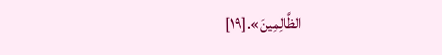الظَّالِمِينَ».[۱۹]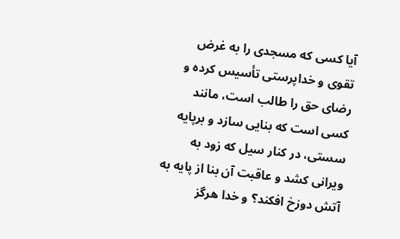آیا کسی که مسجدی را به غرض تقوی و خداپرستی تأسیس کرده و رضای حق را طالب است، مانند کسی است که بنایی سازد و برپایه سستی، در کنار سیل که زود به ویرانی کشد و عاقبت آن بنا از پایه به آتش دوزخ افکند؟ و خدا هرگز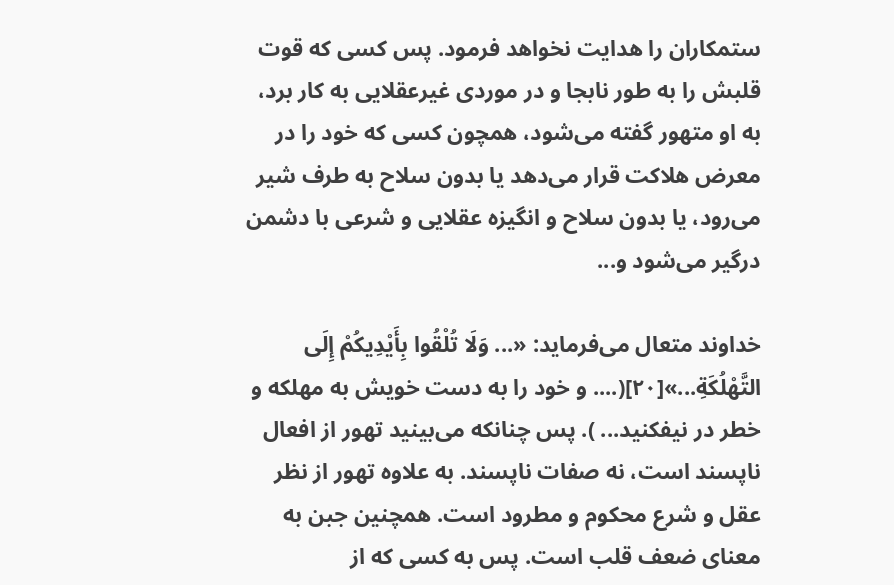ستمکاران را هدایت نخواهد فرمود. پس کسی که قوت قلبش را به طور نابجا و در موردی غیرعقلایی به کار برد، به او متهور گفته می‌شود، همچون کسی که خود را در معرض هلاکت قرار می‌دهد یا بدون سلاح به طرف شیر می‌رود، یا بدون سلاح و انگیزه عقلایی و شرعی با دشمن درگیر می‌شود و...

خداوند متعال می‌فرماید: «... وَلَا تُلْقُوا بِأَيْدِيكُمْ إِلَى التَّهْلُكَةِ...»[۲۰](.... و خود را به دست خویش به مهلکه و خطر در نیفکنید... ). پس چنانکه می‌بینید تهور از افعال ناپسند است، نه صفات ناپسند. به علاوه تهور از نظر عقل و شرع محکوم و مطرود است. همچنین جبن به معنای ضعف قلب است. پس به کسی که از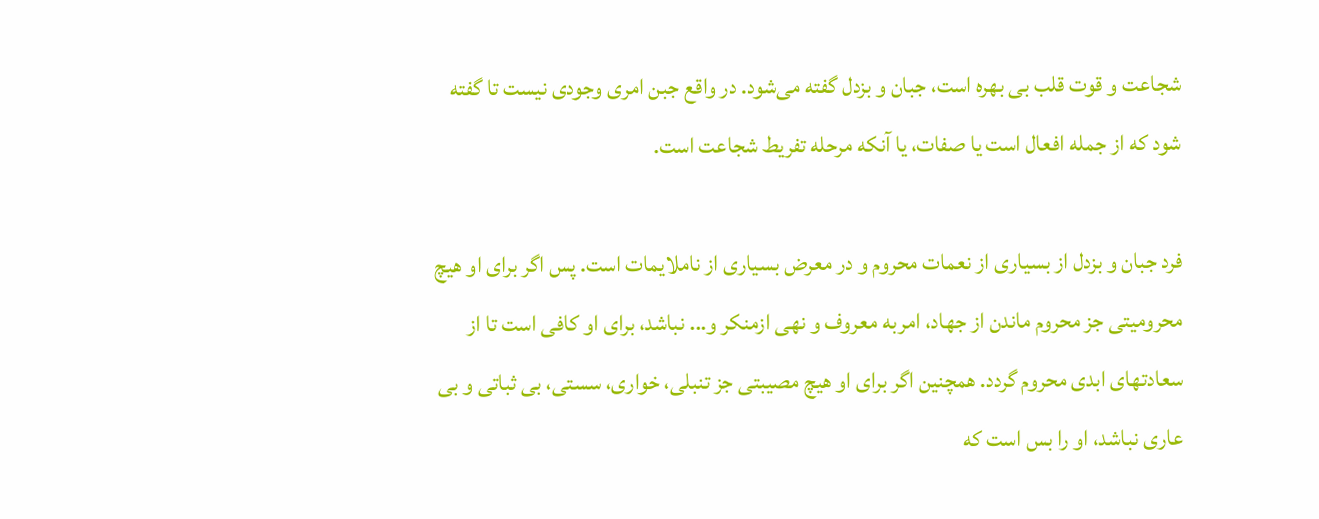شجاعت و قوت قلب بی بهره است، جبان و بزدل گفته می‌شود. در واقع جبن امری وجودی نیست تا گفته شود که از جمله افعال است یا صفات، یا آنکه مرحله تفریط شجاعت است.

فرد جبان و بزدل از بسیاری از نعمات محروم و در معرض بسیاری از ناملایمات است. پس اگر برای او هیچ محرومیتی جز محروم ماندن از جهاد، امربه معروف و نهی ازمنکر و... نباشد، برای او کافی است تا از سعادتهای ابدی محروم گردد. همچنین اگر برای او هیچ مصیبتی جز تنبلی، خواری، سستی، بی ثباتی و بی عاری نباشد، او را بس است که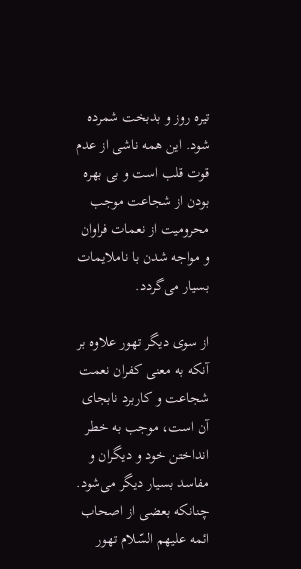تیره روز و بدبخت شمرده شود. این همه ناشی از عدم قوت قلب است و بی بهره بودن از شجاعت موجب محرومیت از نعمات فراوان و مواجه شدن با ناملایمات بسیار می‌گردد.

از سوی دیگر تهور علاوه بر آنکه به معنی کفران نعمت شجاعت و کاربرد نابجای آن است، موجب به خطر انداختن خود و دیگران و مفاسد بسیار دیگر می‌شود. چنانکه بعضی از اصحاب ائمه علیهم السّلام تهور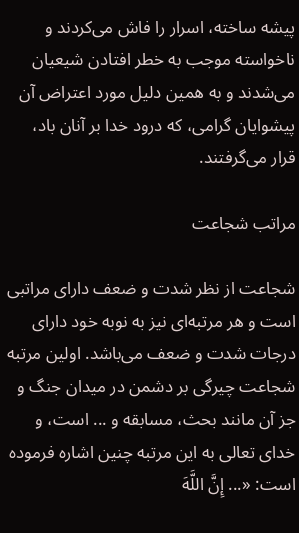پیشه ساخته، اسرار را فاش می‌کردند و ناخواسته موجب به خطر افتادن شیعیان می‌شدند و به همین دلیل مورد اعتراض آن پیشوایان گرامی، که درود خدا بر آنان باد، قرار می‌گرفتند.

مراتب شجاعت

شجاعت از نظر شدت و ضعف دارای مراتبی است و هر مرتبه‌ای نیز به نوبه خود دارای درجات شدت و ضعف می‌باشد. اولین مرتبه شجاعت چیرگی بر دشمن در میدان جنگ و جز آن مانند بحث، مسابقه و ... است، و خدای تعالی به این مرتبه چنین اشاره فرموده است: «... إِنَّ اللَّهَ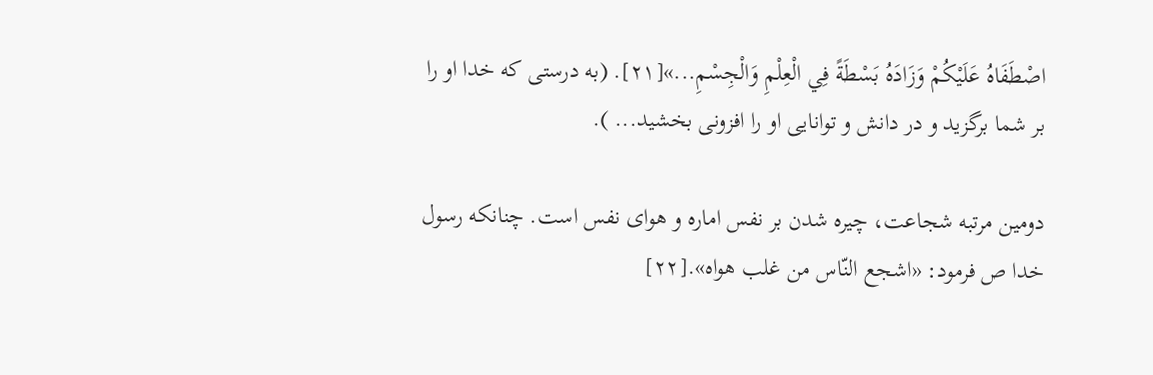اصْطَفَاهُ عَلَيْكُمْ وَزَادَهُ بَسْطَةً فِي الْعِلْمِ وَالْجِسْمِ...»[۲۱]. (به درستی که خدا او را بر شما برگزید و در دانش و توانایی او را افزونی بخشید... ).

دومین مرتبه شجاعت، چیره شدن بر نفس اماره و هوای نفس است. چنانکه رسول خدا ص فرمود: «اشجع النّاس من غلب هواه».[۲۲]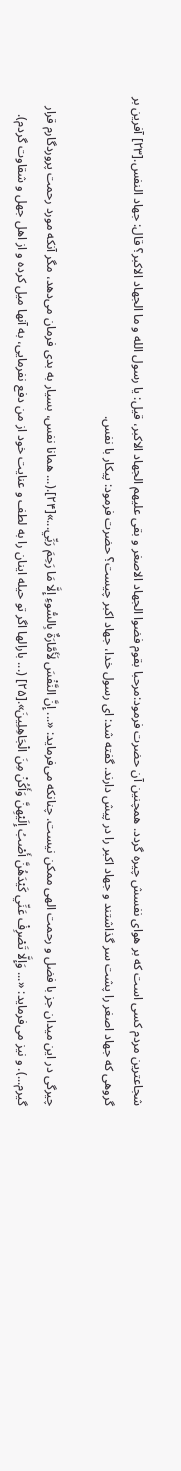شجاعترین مردم کسی است که بر هوای نفسش چیره گردد. همچنین آن حضرت فرمود:مرحبا بقوم فضوا الجهاد الاصغر و بقی علیهم الجهاد الاکبر، قیل: یا رسول الله و ما الجهاد الاکبر؟ قال: جهاد النفس.[۲۳] آفرین بر گروهی که جهاد اصغر را پشت سر گذاشتند و جهاد اکبر را در پیش دارند. گفته شد: ای رسول خدا، جهاد اکبر چیست؟ حضرت فرمود: پیکار با نفس.

چیرگی در این میدان جز با فضل و رحمت الهی ممکن نیست. چنانکه می‌فرماید: «... إِنَّ النَّفْسَ لَأَمَّارَةٌ بِالسُّوءِ إِلَّا مَا رَحِمَ رَبِّي...»[۲۴].(... همانا نفس، بسیار به بدی فرمان می‌دهد، مگر آنکه مورد رحمت پروردگارم قرار گیرم...). و نیز می‌فرماید: «... وَإِلَّا تَصْرِفْ عَنِّي كَيْدَهُنَّ أَصْبُ إِلَيْهِنَّ وَأَكُنْ مِنَ الْجَاهِلِينَ».[۲۵] (... بارالها اگر تو حیله اینان را به لطف و عنایت خود از من دفع نفرمایی، به آنها میل کرده و از اهل جهل و شقاوت گردم).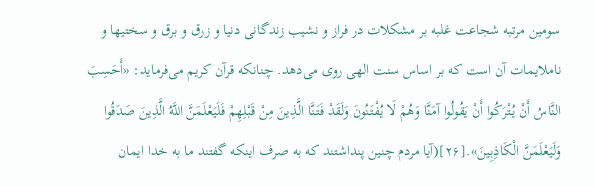سومین مرتبه شجاعت غلبه بر مشکلات در فراز و نشیب زندگانی دنیا و زرق و برق و سختیها و ناملایمات آن است که بر اساس سنت الهی روی می‌دهد. چنانکه قرآن کریم می‌فرماید: «أَحَسِبَ النَّاسُ أَنْ يُتْرَكُوا أَنْ يَقُولُوا آمَنَّا وَهُمْ لَا يُفْتَنُونَ وَلَقَدْ فَتَنَّا الَّذِينَ مِنْ قَبْلِهِمْ فَلَيَعْلَمَنَّ اللَّهُ الَّذِينَ صَدَقُوا وَلَيَعْلَمَنَّ الْكَاذِبِينَ».[۲۶](آیا مردم چنین پنداشتند که به صرف اینکه گفتند ما به خدا ایمان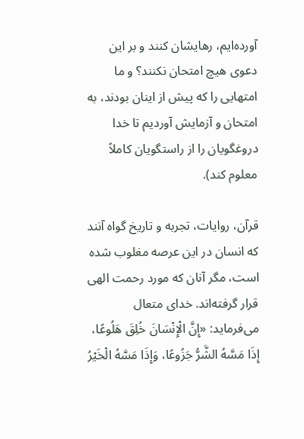آورده‌ایم، رهایشان کنند و بر این دعوی هیچ امتحان نکنند؟ و ما امتهایی را که پیش از اینان بودند، به امتحان و آزمایش آوردیم تا خدا دروغگویان را از راستگویان کاملاً معلوم کند).

قرآن، روایات، تجربه و تاریخ گواه آنند که انسان در این عرصه مغلوب شده است، مگر آنان که مورد رحمت الهی قرار گرفته‌اند. خدای متعال می‌فرماید: «إِنَّ الْإِنْسَانَ خُلِقَ هَلُوعًا، إِذَا مَسَّهُ الشَّرُّ جَزُوعًا، وَإِذَا مَسَّهُ الْخَيْرُ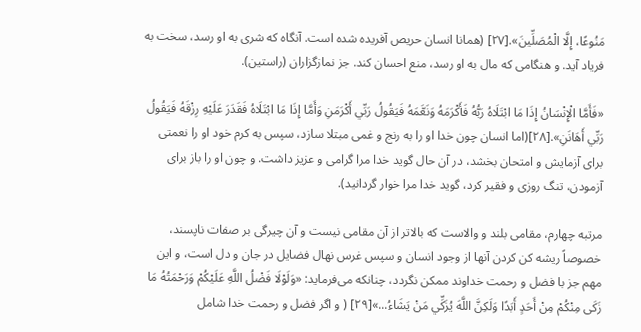مَنُوعًا، إِلَّا الْمُصَلِّينَ».[۲۷] (همانا انسان حریص آفریده شده است. آنگاه که شری به او رسد، سخت به فریاد آید. و هنگامی که مال به او رسد، منع احسان کند. جز نمازگزاران (راستین).

«فَأَمَّا الْإِنْسَانُ إِذَا مَا ابْتَلَاهُ رَبُّهُ فَأَكْرَمَهُ وَنَعَّمَهُ فَيَقُولُ رَبِّي أَكْرَمَنِ وَأَمَّا إِذَا مَا ابْتَلَاهُ فَقَدَرَ عَلَيْهِ رِزْقَهُ فَيَقُولُ رَبِّي أَهَانَنِ».[۲۸](اما انسان چون خدا او را به رنج و غمی مبتلا سازد، سپس به کرم خود او را نعمتی برای آزمایش و امتحان بخشد، در آن حال گوید خدا مرا گرامی و عزیز داشت. و چون او را باز برای آزمودن، تنگ روزی و فقیر کرد، گوید خدا مرا خوار گردانید).

مرتبه چهارم، مقامی بلند و والاست که بالاتر از آن مقامی نیست و آن چیرگی بر صفات ناپسند، خصوصاً ریشه کن کردن آنها از وجود انسان و سپس غرس نهال فضایل در جان و دل است، و این مهم جز با فضل و رحمت خداوند ممکن نگردد، چنانکه می‌فرماید: «وَلَوْلَا فَضْلُ اللَّهِ عَلَيْكُمْ وَرَحْمَتُهُ مَا زَكَى مِنْكُمْ مِنْ أَحَدٍ أَبَدًا وَلَكِنَّ اللَّهَ يُزَكِّي مَنْ يَشَاءُ...»[۲۹] ( و اگر فضل و رحمت خدا شامل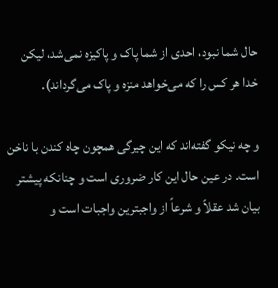حال شما نبود، احدی از شما پاک و پاکیزه نمی‌شد، لیکن خدا هر کس را که می‌خواهد منزه و پاک می‌گرداند).

و چه نیکو گفته‌اند که این چیرگی همچون چاه کندن با ناخن است. در عین حال این کار ضروری است و چنانکه پیشتر بیان شد عقلاً و شرعاً از واجبترین واجبات است و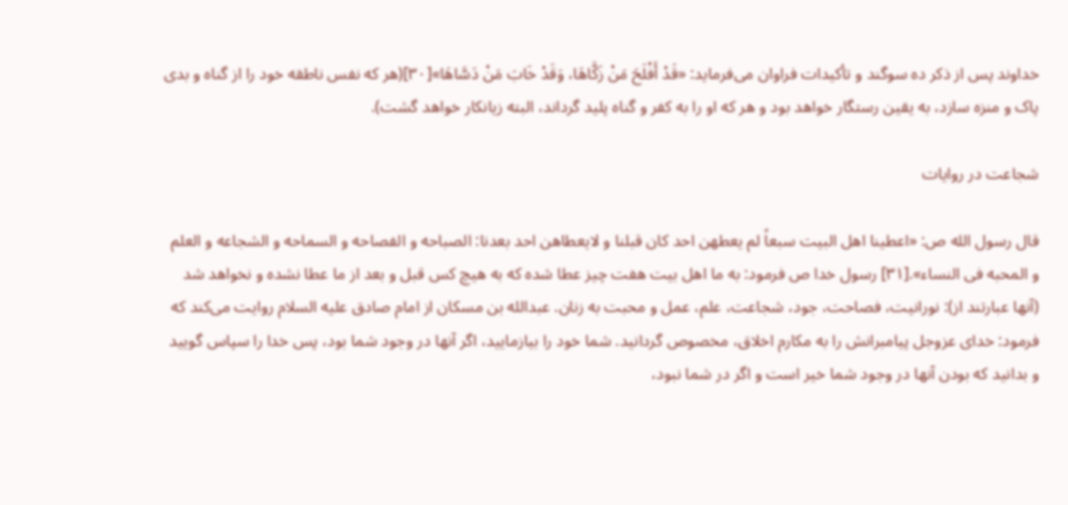خداوند پس از ذکر ده سوگند و تأکیدات فراوان می‌فرماید: «قَدْ أَفْلَحَ مَنْ زَكَّاهَا، وَقَدْ خَابَ مَنْ دَسَّاهَا»[۳۰](هر که نفس ناطقه خود را از گناه و بدی پاک و منزه سازد، به یقین رستگار خواهد بود و هر که او را به کفر و گناه پلید گرداند، البته زیانکار خواهد گشت).

شجاعت در روایات

قال رسول الله ص: «اعطینا اهل البیت سبعاً لم یعطهن احد کان قبلنا و لایعطاهن احد بعدنا: الصباحه و الفصاحه و السماحه و الشجاعه و العلم و المحبه فی النساء».[۳۱] رسول خدا ص فرمود: به ما اهل بیت هفت چیز عطا شده که به هیچ کس قبل و بعد از ما عطا نشده و نخواهد شد (آنها عبارتند از): نورانیت، فصاحت، جود، شجاعت، علم، عمل و محبت به زنان. عبدالله بن مسکان از امام صادق علیه السلام روایت می‌کند که فرمود: خدای عزوجل پیامبرانش را به مکارم اخلاق، مخصوص گردانید. شما خود را بیازمایید، اگر آنها در وجود شما بود، پس خدا را سپاس گویید و بدانید که بودن آنها در وجود شما خیر است و اگر در شما نبود،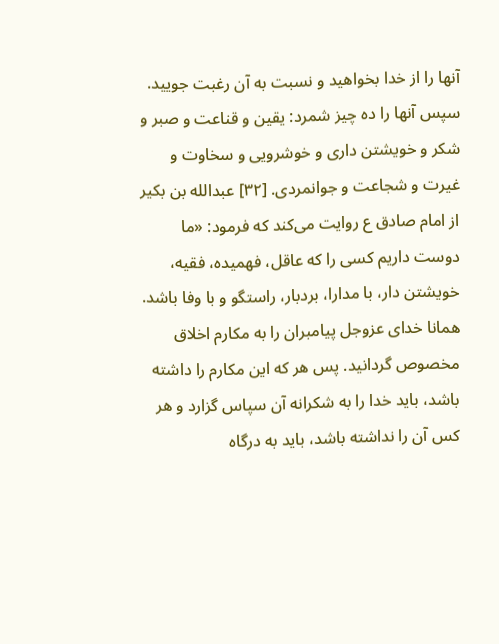آنها را از خدا بخواهید و نسبت به آن رغبت جویید. سپس آنها را ده چیز شمرد: یقین و قناعت و صبر و شکر و خویشتن داری و خوشرویی و سخاوت و غیرت و شجاعت و جوانمردی. [۳۲] عبدالله بن بکیر از امام صادق ع روایت می‌کند که فرمود: «ما دوست داریم کسی را که عاقل، فهمیده، فقیه، خویشتن دار، با مدارا، بردبار، راستگو و با وفا باشد. همانا خدای عزوجل پیامبران را به مکارم اخلاق مخصوص گردانید. پس هر که این مکارم را داشته باشد، باید خدا را به شکرانه آن سپاس گزارد و هر کس آن را نداشته باشد، باید به درگاه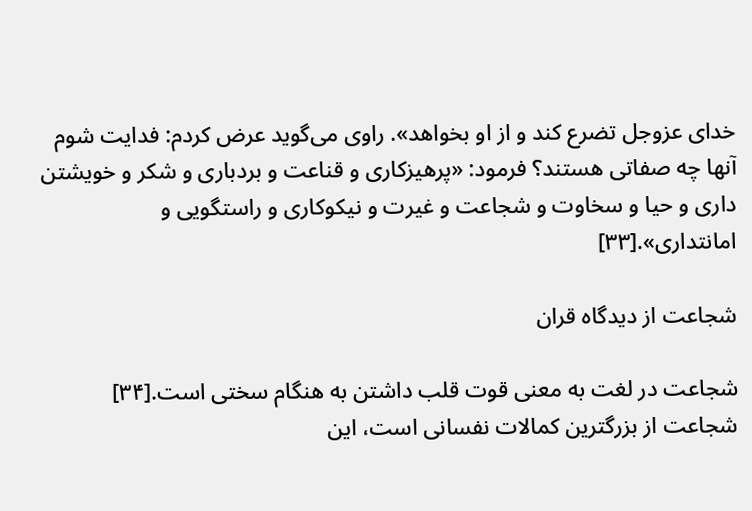خدای عزوجل تضرع کند و از او بخواهد». راوی می‌گوید عرض کردم: فدایت شوم آنها چه صفاتی هستند؟ فرمود: «پرهیزکاری و قناعت و بردباری و شکر و خویشتن داری و حیا و سخاوت و شجاعت و غیرت و نیکوکاری و راستگویی و امانتداری».[۳۳]

شجاعت از دیدگاه قران

شجاعت در لغت به معنی قوت قلب داشتن به هنگام سختی است.[۳۴] شجاعت از بزرگترین کمالات نفسانی است، این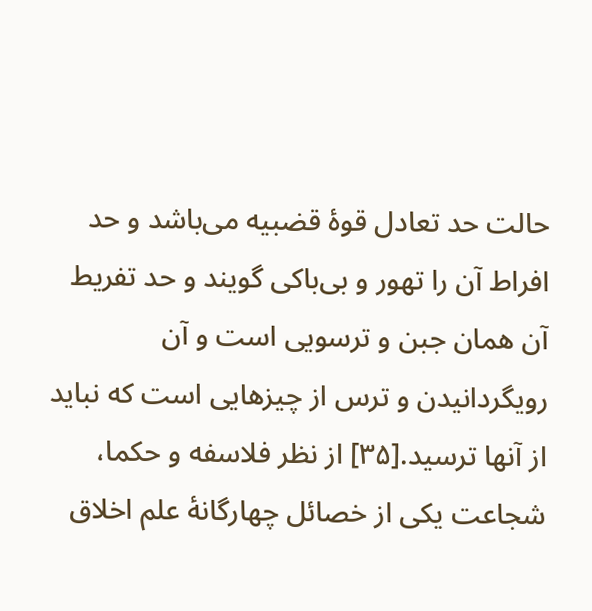حالت حد تعادل قوهٔ قضبیه می‌باشد و حد افراط آن را تهور و بی‌باکی گویند و حد تفریط آن همان جبن و ترسویی است و آن رویگردانیدن و ترس از چیزهایی است که نباید از آنها ترسید.[۳۵] از نظر فلاسفه و حکما، شجاعت یکی از خصائل چهارگانهٔ علم اخلاق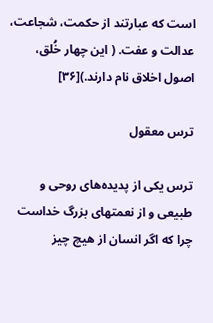است که عبارتند از حکمت، شجاعت، عدالت و عفت. ( این چهار خُلق، اصول اخلاق نام دارند.)[۳۶]

ترس معقول

ترس یکی از پدیده‌های روحی و طبیعی و از نعمتهای بزرگ خداست چرا که اگر انسان از هیچ چیز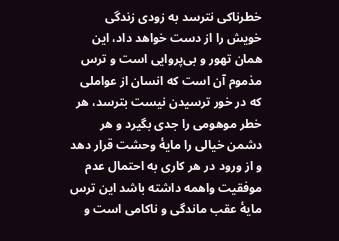خطرناکی نترسد به زودی زندگی خویش را از دست خواهد داد، این همان تهور و بی‌پروایی است و ترس مذموم آن است که انسان از عواملی که در خور ترسیدن نیست بترسد، هر خطر موهومی را جدی بگیرد و هر دشمن خیالی را مایهٔ وحشت قرار دهد و از ورود در هر کاری به احتمال عدم موفقیت واهمه داشته باشد این ترس مایهٔ عقب ماندگی و ناکامی است و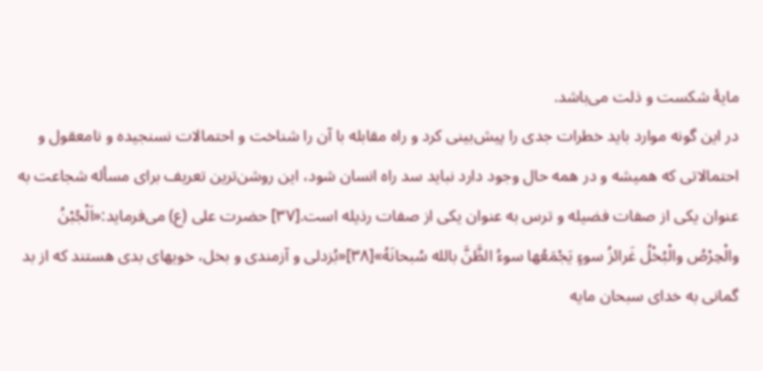مایهٔ شکست و ذلت می‌باشد.
در این گونه موارد باید خطرات جدی را پیش‌بینی کرد و راه مقابله با آن را شناخت و احتمالات نسنجیده و نامعقول و احتمالاتی که همیشه و در همه حال وجود دارد نباید سد راه انسان شود، این روشن‌ترین تعریف برای مسأله شجاعت به عنوان یکی از صفات فضیله و ترس به عنوان یکی از صفات رذیله است.[۳۷] حضرت علی (ع) می‌فرماید:«اَلْجُبْنُ والْحِرْصُ والْبُخْلُ غَرائزُ سوءٍ یَجْمَعُها سوءُ الظَّنَّ بالله سُبحانَهُ»[۳۸]«بُزدلی و آزمندی و بخل، خویهای بدی هستند که از بد گمانی به خدای سبحان مایه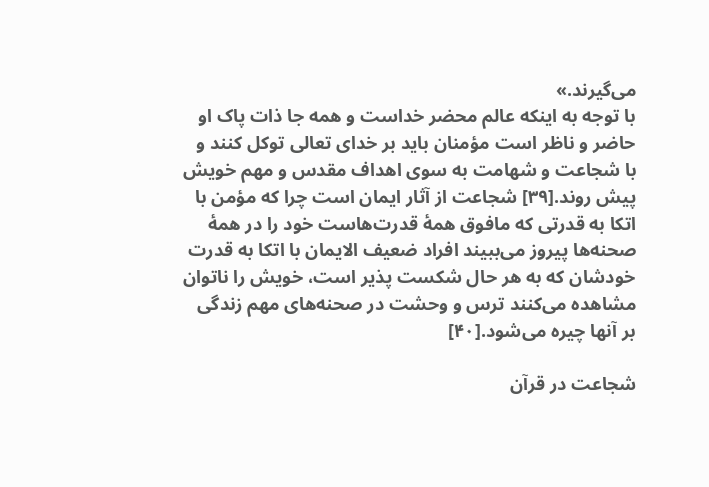می‌گیرند.»
با توجه به اینکه عالم محضر خداست و همه جا ذات پاک او حاضر و ناظر است مؤمنان باید بر خدای تعالی توکل کنند و با شجاعت و شهامت به سوی اهداف مقدس و مهم خویش پیش روند.[۳۹] شجاعت از آثار ایمان است چرا که مؤمن با اتکا به قدرتی که مافوق همهٔ قدرت‌هاست خود را در همهٔ صحنه‌ها پیروز می‌ببیند افراد ضعیف الایمان با اتکا به قدرت خودشان که به هر حال شکست پذیر است، خویش را ناتوان مشاهده می‌کنند ترس و وحشت در صحنه‌های مهم زندگی بر آنها چیره می‌شود.[۴۰]

شجاعت در قرآن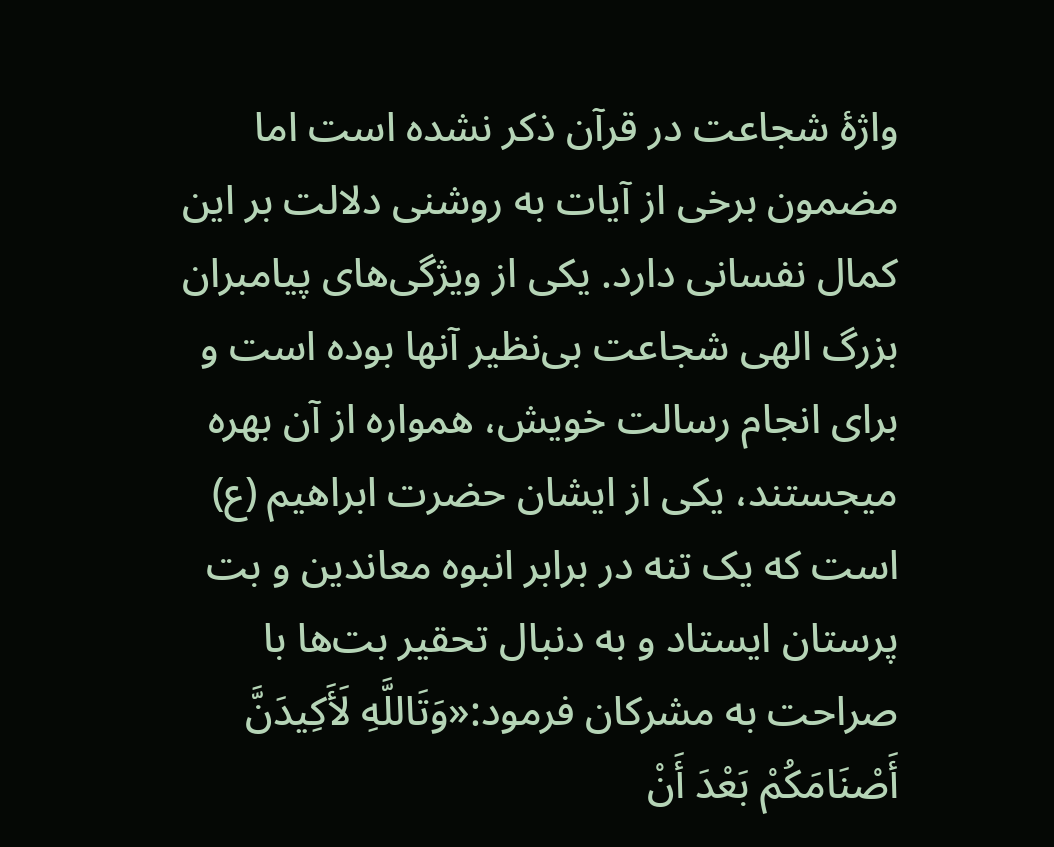واژهٔ شجاعت در قرآن ذکر نشده است اما مضمون برخی از آیات به روشنی دلالت بر این کمال نفسانی دارد. یکی از ویژگی‌های پیامبران بزرگ الهی شجاعت بی‌نظیر آنها بوده است و برای انجام رسالت خویش، همواره از آن بهره میجستند، یکی از ایشان حضرت ابراهیم (ع) است که یک تنه در برابر انبوه معاندین و بت پرستان ایستاد و به دنبال تحقیر بت‌ها با صراحت به مشرکان فرمود:«وَتَاللَّهِ لَأَكِيدَنَّ أَصْنَامَكُمْ بَعْدَ أَنْ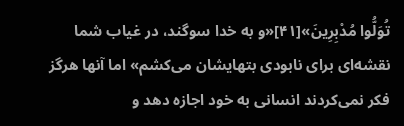تُوَلُّوا مُدْبِرِينَ»[۴۱]«و به خدا سوگند، در غیاب شما نقشه‌ای برای نابودی بتهایشان می‌کشم» اما آنها هرگز فکر نمی‌کردند انسانی به خود اجازه دهد و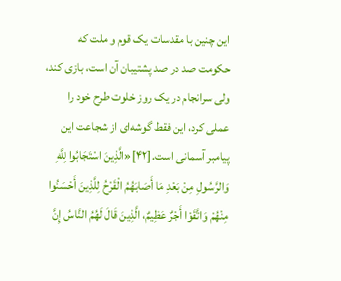این چنین با مقدسات یک قوم و ملت که حکومت صد در صد پشتیبان آن است، بازی کند، ولی سرانجام در یک روز خلوت طرح خود را عملی کرد، این فقط گوشه‌ای از شجاعت این پیامبر آسمانی است.[۴۲]«الَّذِينَ اسْتَجَابُوا لِلَّهِ وَالرَّسُولِ مِنْ بَعْدِ مَا أَصَابَهُمُ الْقَرْحُ لِلَّذِينَ أَحْسَنُوا مِنْهُمْ وَاتَّقَوْا أَجْرٌ عَظِيمٌ، الَّذِينَ قَالَ لَهُمُ النَّاسُ إِنَّ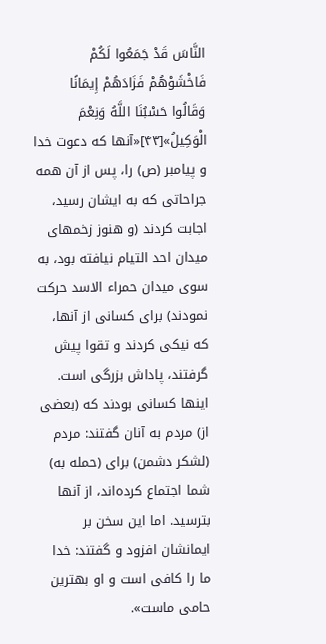النَّاسَ قَدْ جَمَعُوا لَكُمْ فَاخْشَوْهُمْ فَزَادَهُمْ إِيمَانًا وَقَالُوا حَسْبُنَا اللَّهُ وَنِعْمَ الْوَكِيلُ»[۴۳]«آنها که دعوت خدا و پیامبر (ص) را، پس از آن همه جراحاتی که به ایشان رسید، اجابت کردند (و هنوز زخمهای میدان احد التیام نیافته بود، به سوی میدان حمراء الاسد حرکت نمودند) برای کسانی از آنها، که نیکی کردند و تقوا پیش گرفتند، پاداش بزرگی است. اینها کسانی بودند که (بعضی از) مردم به آنان گفتند: مردم (لشکر دشمن) برای (حمله به) شما اجتماع کرده‌اند، از آنها بترسید. اما این سخن بر ایمانشان افزود و گفتند: خدا ما را کافی است و او بهترین حامی ماست».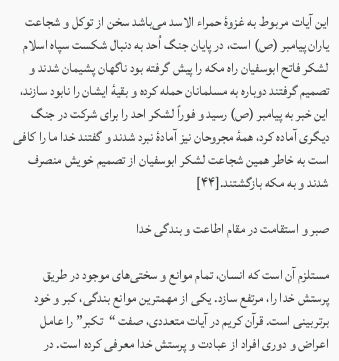این آیات مربوط به غزوهٔ حمراء الاسد می‌باشد سخن از توکل و شجاعت یاران پیامبر (ص) است، در پایان جنگ اُحد به دنبال شکست سپاه اسلام لشکر فاتح ابوسفیان راه مکه را پیش گرفته بود ناگهان پشیمان شدند و تصمیم گرفتند دوباره به مسلمانان حمله کرده و بقیهٔ ایشان را نابود سازند، این خبر به پیامبر (ص) رسید و فوراً لشکر احد را برای شرکت در جنگ دیگری آماده کرد، همهٔ مجروحان نیز آمادهٔ نبرد شدند و گفتند خدا ما را کافی است به خاطر همین شجاعت لشکر ابوسفیان از تصمیم خویش منصرف شدند و به مکه بازگشتند.[۴۴]

صبر و استقامت در مقام اطاعت و بندگی خدا

مستلزم آن است که انسان، تمام موانع و سختی‌های موجود در طریق پرستش خدا را، مرتفع سازد. یکی از مهمترین موانع بندگی، کبر و خود برتربینی است. قرآن کریم در آیات متعددی، صفت “تکبر” را عامل اعراض و دوری افراد از عبادت و پرستش خدا معرفی کرده است. در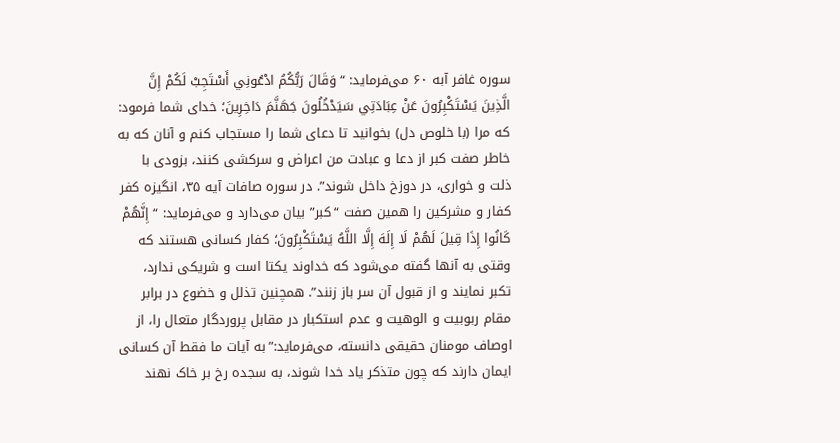سوره غافر آبه ۶۰ می‌فرماید: “وَقَالَ رَبُّكُمُ ادْعُونِي أَسْتَجِبْ لَكُمْ إِنَّ الَّذِينَ يَسْتَكْبِرُونَ عَنْ عِبَادَتِي سَيَدْخُلُونَ جَهَنَّمَ دَاخِرِينَ؛ خدای شما فرمود: که مرا (با خلوص دل) بخوانید تا دعای شما را مستجاب کنم و آنان که به خاطر صفت کبر از دعا و عبادت من اعراض و سرکشی کنند، بزودی با ذلت و خواری، در دوزخ داخل شوند”. در سوره صافات آیه ۳۵، انگیزه کفر کفار و مشرکین را همین صفت “کبر” بیان می‌دارد و می‌فرماید: “إِنَّهُمْ كَانُوا إِذَا قِيلَ لَهُمْ لَا إِلَهَ إِلَّا اللَّهُ يَسْتَكْبِرُونَ؛ کفار کسانی هستند که وقتی به آنها گفته می‌شود که خداوند یکتا است و شریکی ندارد، تکبر نمایند و از قبول آن سر باز زنند”. همچنین تذلل و خضوع در برابر مقام ربوبیت و الوهیت و عدم استکبار در مقابل پروردگار متعال را، از اوصاف مومنان حقیقی دانسته، می‌فرماید:”به آیات ما فقط آن کسانی ایمان دارند که چون متذکر یاد خدا شوند، به سجده رخ بر خاک نهند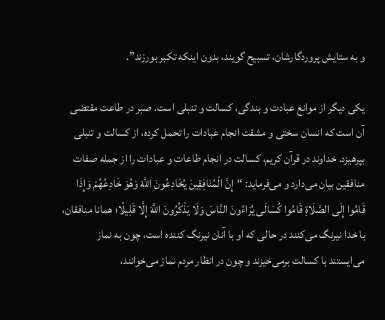و به ستایش پروردگارشان، تسبیح گویند، بدون اینکه تکبر بورزند”.

یکی دیگر از موانع عبادت و بندگی، کسالت و تنبلی است. صبر در طاعت مقتضی آن است که انسان سختی و مشقت انجام عبادات را تحمل کرده، از کسالت و تنبلی بپرهیزد. خداوند در قرآن کریم، کسالت در انجام طاعات و عبادات را از جمله صفات منافقین بیان می‌دارد و می‌فرماید: “إِنَّ الْمُنَافِقِينَ يُخَادِعُونَ اللَّهَ وَهُوَ خَادِعُهُمْ وَإِذَا قَامُوا إِلَى الصَّلَاةِ قَامُوا كُسَالَى يُرَاءُونَ النَّاسَ وَلَا يَذْكُرُونَ اللَّهَ إِلَّا قَلِيلًا؛ همانا منافقان، با خدا نیرنگ می‌کنند در حالی که او با آنان نیرنگ کننده است، چون به نماز می‌ایستند با کسالت برمی‌خیزند و چون در انظار مردم نماز می‌خوانند،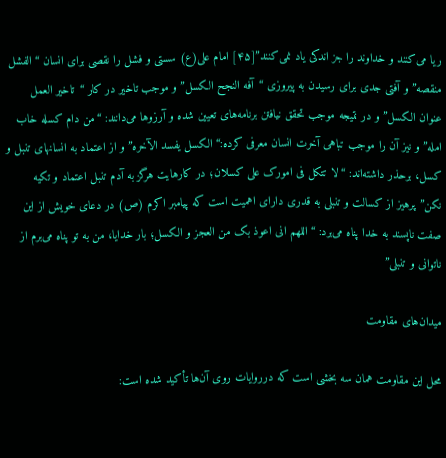ریا می‌کنند و خداوند را جز اندکی یاد نمی‌کنند”[۴۵] امام علی(ع) سستی و فشل را نقصی برای انسان “الفشل منقصه” و آفتی جدی برای رسیدن به پیروزی “آفه النجح الکسل” و موجب تاخیر در کار “تاخیر العمل عنوان الکسل” و در نتیجه موجب تحقق نیافتن برنامه‌های تعیین شده و آرزوها می‌دانند: “من دام کسله خاب امله” و نیز آن را موجب تباهی آخرت انسان معرفی کرده:“الکسل یفسد الآخره” و از اعتماد به انسانهای تنبل و کسل، برحذر داشته‌اند: “لا تتکل فی امورک علی کسلان؛ در کارهایت هرگز به آدم تنبل اعتماد و تکیه نکن”پرهیز از کسالت و تنبلی به قدری دارای اهمیت است که پیامبر اکرم (ص) در دعای خویش از این صفت ناپسند به خدا پناه می‌برد: “اللهم انی اعوذ بک من العجز و الکسل؛ بار خدایا، من به تو پناه می‌برم از ناتوانی و تنبلی”

میدان‌های مقاومت

محل این مقاومت همان سه بخشی است که درروایات روی آن‌ها تأکید شده است: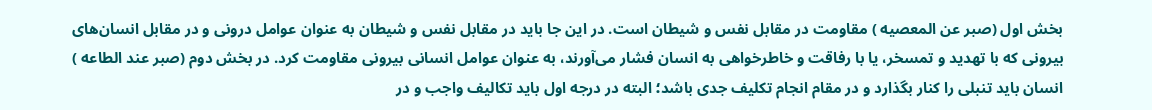بخش اول (صبر عن المعصیه ) مقاومت در مقابل نفس و شیطان است. در این جا باید در مقابل نفس و شیطان به عنوان عوامل درونی و در مقابل انسان‌های بیرونی که با تهدید و تمسخر، یا با رفاقت و خاطرخواهی به انسان فشار می‌آورند، به عنوان عوامل انسانی بیرونی مقاومت کرد. در بخش دوم (صبر عند الطاعه ) انسان باید تنبلی را کنار بگذارد و در مقام انجام تکلیف جدی باشد؛ البته در درجه اول باید تکالیف واجب و در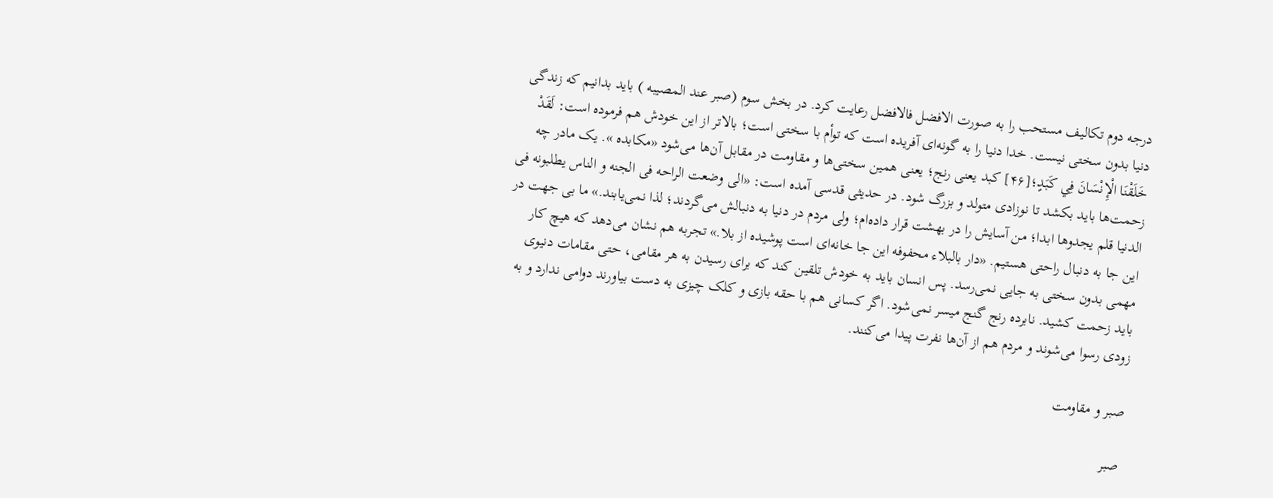درجه دوم تکالیف مستحب را به صورت الافضل فالافضل رعایت کرد. در بخش سوم (صبر عند المصیبه ) باید بدانیم که زندگی دنیا بدون سختی نیست. خدا دنیا را به گونه‌ای آفریده است که توأم با سختی است؛ بالاتر از این خودش هم فرموده است: لَقَدْ خَلَقْنَا الْإِنْسَانَ فِي كَبَدٍ؛[۴۶] کبد یعنی رنج؛ یعنی همین سختی‌ها و مقاومت در مقابل آن‌ها می‌شود «مکابده ». یک مادر چه زحمت‌ها باید بکشد تا نوزادی متولد و بزرگ شود. در حدیثی قدسی آمده است: «الی وضعت الراحه فی الجنه و الناس یطلبونه فی الدنیا قلم یجدوها ابدا؛ من آسایش را در بهشت قرار داده‌ام؛ ولی مردم در دنیا به دنبالش می‌گردند؛ لذا نمی‌یابند.» ما بی جهت در این جا به دنبال راحتی هستیم. «دار بالبلاء محفوفه این جا خانه‌ای است پوشیده از بلا.» تجربه هم نشان می‌دهد که هیچ کار مهمی بدون سختی به جایی نمی‌رسد. پس انسان باید به خودش تلقین کند که برای رسیدن به هر مقامی، حتی مقامات دنیوی باید زحمت کشید. نابرده رنج گنج میسر نمی‌شود. اگر کسانی هم با حقه بازی و کلک چیزی به دست بیاورند دوامی ندارد و به زودی رسوا می‌شوند و مردم هم از آن‌ها نفرت پیدا می‌کنند.

صبر و مقاومت

صبر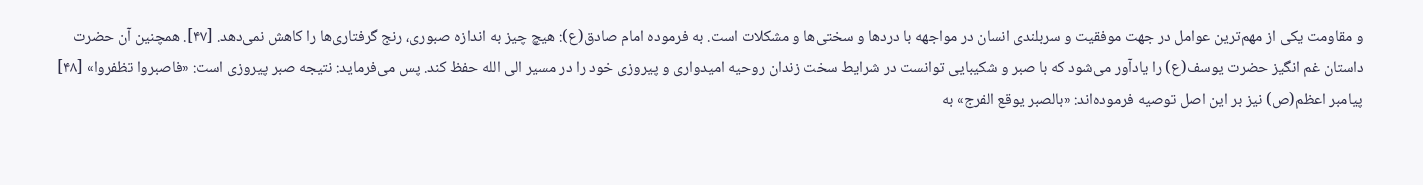و مقاومت یکی از مهم‌ترین عوامل در جهت موفقیت و سربلندی انسان در مواجهه با دردها و سختی‌ها و مشکلات است. به فرموده امام صادق(ع): هیچ چیز به اندازه صبوری، رنج گرفتاری‌ها را کاهش نمی‌دهد. [۴۷]. همچنین آن حضرت داستان غم انگیز حضرت یوسف(ع) را یادآور می‌شود که با صبر و شکیبایی توانست در شرایط سخت زندان روحیه امیدواری و پیروزی خود را در مسیر الی الله حفظ کند. پس می‌فرماید: نتیجه صبر پیروزی است: «فاصبروا تظفروا» [۴۸] پیامبر اعظم(ص) نیز بر این اصل توصیه فرموده‌اند: «بالصبر یوقع الفرج» به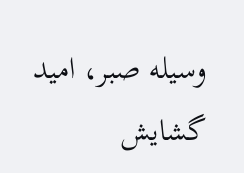وسیله صبر، امید گشایش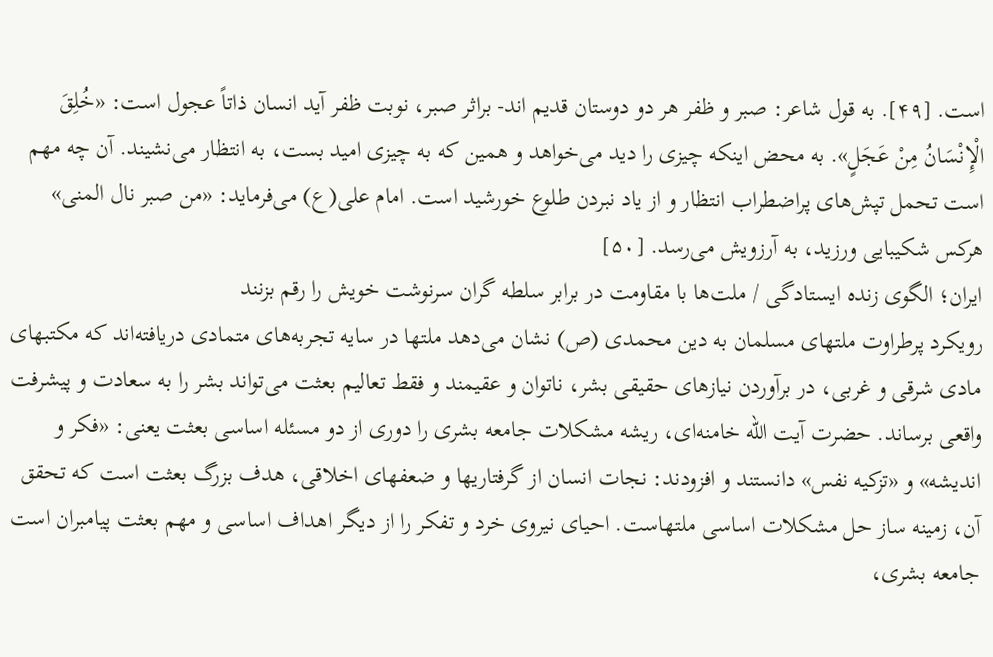است. [۴۹]. به قول شاعر: صبر و ظفر هر دو دوستان قدیم اند- براثر صبر، نوبت ظفر آید انسان ذاتاً عجول است: «خُلِقَ الْإِنْسَانُ مِنْ عَجَلٍ». به محض اینکه چیزی را دید می‌خواهد و همین که به چیزی امید بست، به انتظار می‌نشیند. آن چه مهم است تحمل تپش‌های پراضطراب انتظار و از یاد نبردن طلوع خورشید است. امام علی(ع) می‌فرماید: «من صبر نال المنی» هرکس شکیبایی ورزید، به آرزویش می‌رسد. [۵۰]
ایران؛ الگوی زنده ایستادگی / ملت‌ها با مقاومت در برابر سلطه گران سرنوشت خویش را رقم بزنند
رویکرد پرطراوت ملتهای مسلمان به دین محمدی (ص) نشان می‌دهد ملتها در سایه تجربه‌های متمادی دریافته‌اند که مکتبهای مادی شرقی و غربی، در برآوردن نیازهای حقیقی بشر، ناتوان و عقیمند و فقط تعالیم بعثت می‌تواند بشر را به سعادت و پیشرفت واقعی برساند. حضرت آیت الله خامنه‌ای، ریشه مشکلات جامعه بشری را دوری از دو مسئله اساسی بعثت یعنی: «فکر و اندیشه» و «تزکیه نفس» دانستند و افزودند: نجات انسان از گرفتاریها و ضعفهای اخلاقی، هدف بزرگ بعثت است که تحقق آن، زمینه ساز حل مشکلات اساسی ملتهاست. احیای نیروی خرد و تفکر را از دیگر اهداف اساسی و مهم بعثت پیامبران است جامعه بشری،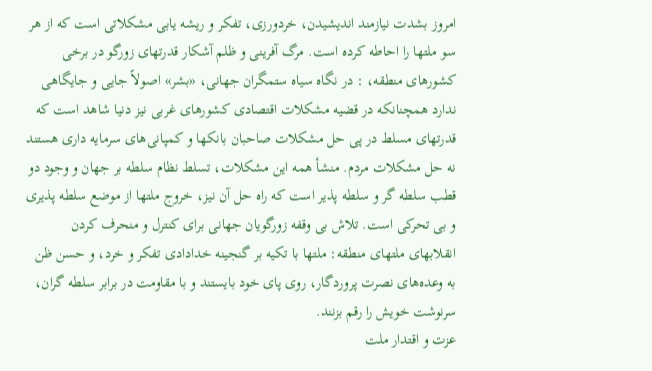امروز بشدت نیازمند اندیشیدن، خردورزی، تفکر و ریشه یابی مشکلاتی است که از هر سو ملتها را احاطه کرده است. مرگ آفرینی و ظلم آشکار قدرتهای زورگو در برخی کشورهای منطقه، : در نگاه سیاه ستمگران جهانی، «بشر» اصولاً جایی و جایگاهی ندارد همچنانکه در قضیه مشکلات اقتصادی کشورهای غربی نیز دنیا شاهد است که قدرتهای مسلط در پی حل مشکلات صاحبان بانکها و کمپانی‌های سرمایه داری هستند نه حل مشکلات مردم. منشأ همه این مشکلات، تسلط نظام سلطه بر جهان و وجود دو قطب سلطه گر و سلطه پذیر است که راه حل آن نیز، خروج ملتها از موضع سلطه پذیری و بی تحرکی است. تلاش بی وقفه زورگویان جهانی برای کنترل و منحرف کردن انقلابهای ملتهای منطقه: ملتها با تکیه بر گنجینه خدادادی تفکر و خرد، و حسن ظن به وعده‌های نصرت پروردگار، روی پای خود بایستند و با مقاومت در برابر سلطه گران، سرنوشت خویش را رقم بزنند.
عزت و اقتدار ملت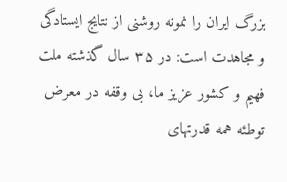بزرگ ایران را نمونه روشنی از نتایج ایستادگی و مجاهدت است: در ۳۵ سال گذشته ملت فهیم و کشور عزیز ما، بی وقفه در معرض توطئه همه قدرتهای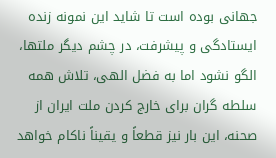جهانی بوده است تا شاید این نمونه زنده ایستادگی و پیشرفت، در چشم دیگر ملتها، الگو نشود اما به فضل الهی، تلاش همه سلطه گران برای خارج کردن ملت ایران از صحنه، این بار نیز قطعاً و یقیناً ناکام خواهد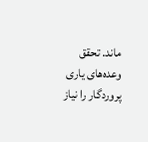ماند. تحقق وعده‌های یاری پروردگار را نیاز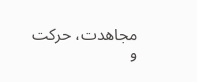مجاهدت، حرکت و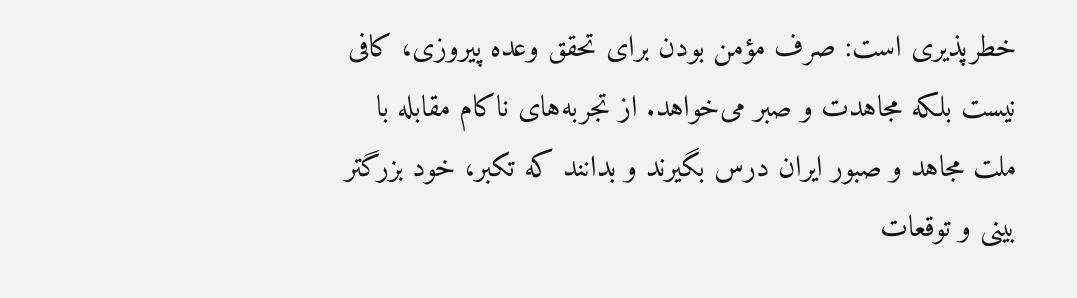خطرپذیری است: صرف مؤمن بودن برای تحقق وعده پیروزی، کافی نیست بلکه مجاهدت و صبر می‌خواهد. از تجربه‌های ناکام مقابله با ملت مجاهد و صبور ایران درس بگیرند و بدانند که تکبر، خود بزرگتر بینی و توقعات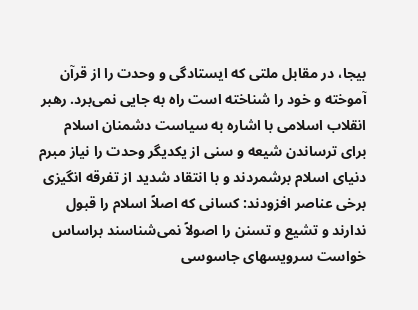بیجا، در مقابل ملتی که ایستادگی و وحدت را از قرآن آموخته و خود را شناخته است راه به جایی نمی‌برد. رهبر انقلاب اسلامی با اشاره به سیاست دشمنان اسلام برای ترساندن شیعه و سنی از یکدیگر وحدت را نیاز مبرم دنیای اسلام برشمردند و با انتقاد شدید از تفرقه انگیزی برخی عناصر افزودند: کسانی که اصلاً اسلام را قبول ندارند و تشیع و تسنن را اصولاً نمی‌شناسند براساس خواست سرویسهای جاسوسی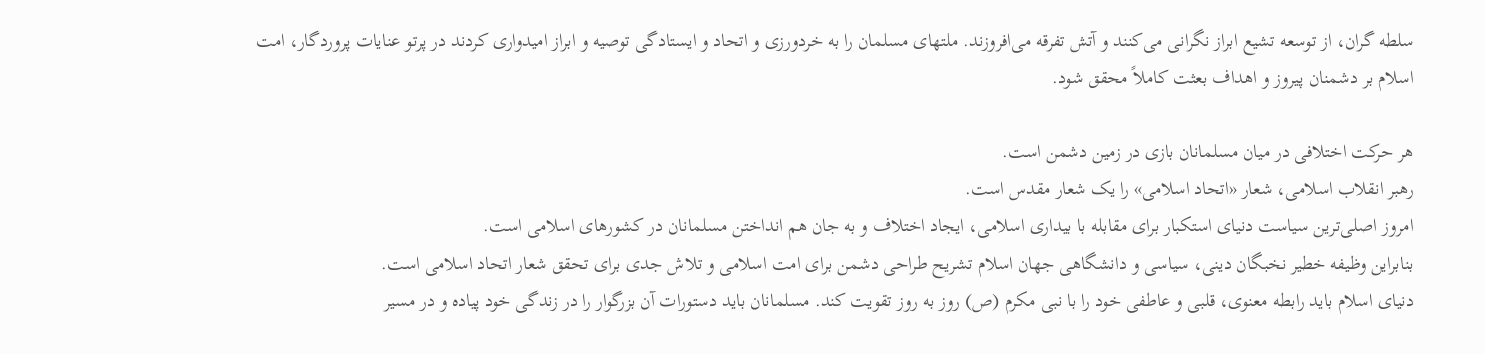سلطه گران، از توسعه تشیع ابراز نگرانی می‌کنند و آتش تفرقه می‌افروزند. ملتهای مسلمان را به خردورزی و اتحاد و ایستادگی توصیه و ابراز امیدواری کردند در پرتو عنایات پروردگار، امت اسلام بر دشمنان پیروز و اهداف بعثت کاملاً محقق شود.

هر حرکت اختلافی در میان مسلمانان بازی در زمین دشمن است.
رهبر انقلاب اسلامی، شعار «اتحاد اسلامی» را یک شعار مقدس است.
امروز اصلی‌ترین سیاست دنیای استکبار برای مقابله با بیداری اسلامی، ایجاد اختلاف و به جان هم انداختن مسلمانان در کشورهای اسلامی است.
بنابراین وظیفه خطیر نخبگان دینی، سیاسی و دانشگاهی جهان اسلام تشریح طراحی دشمن برای امت اسلامی و تلاش جدی برای تحقق شعار اتحاد اسلامی است.
دنیای اسلام باید رابطه معنوی، قلبی و عاطفی خود را با نبی مکرم (ص) روز به روز تقویت کند. مسلمانان باید دستورات آن بزرگوار را در زندگی خود پیاده و در مسیر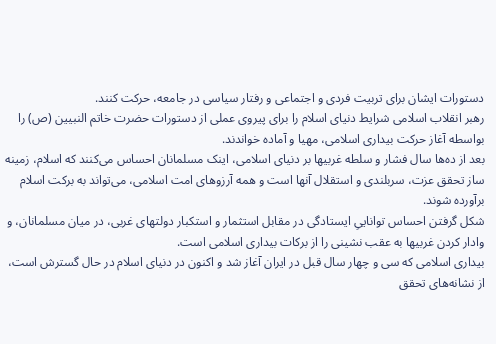دستورات ایشان برای تربیت فردی و اجتماعی و رفتار سیاسی در جامعه، حرکت کنند.
رهبر انقلاب اسلامی شرایط دنیای اسلام را برای پیروی عملی از دستورات حضرت خاتم النبیین (ص) را بواسطه آغاز حرکت بیداری اسلامی، مهیا و آماده خواندند.
بعد از ده‌ها سال فشار و سلطه غربیها بر دنیای اسلامی، اینک مسلمانان احساس می‌کنند که اسلام، زمینه ساز تحقق عزت، سربلندی و استقلال آنها است و همه آرزوهای امت اسلامی، می‌تواند به برکت اسلام برآورده شوند.
شکل گرفتن احساس تواناییِ ایستادگی در مقابل استثمار و استکبار دولتهای غربی، در میان مسلمانان، و وادار کردن غربیها به عقب نشینی را از برکات بیداری اسلامی است.
بیداری اسلامی که سی و چهار سال قبل در ایران آغاز شد و اکنون در دنیای اسلام در حال گسترش است، از نشانه‌های تحقق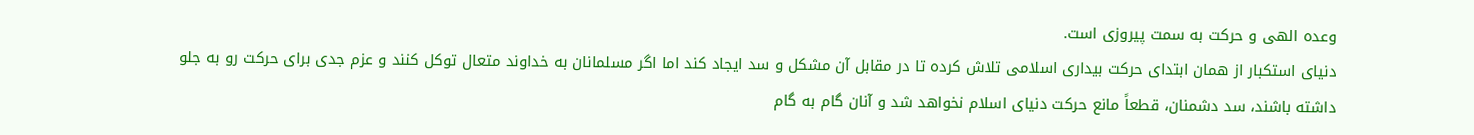وعده الهی و حرکت به سمت پیروزی است.
دنیای استکبار از همان ابتدای حرکت بیداری اسلامی تلاش کرده تا در مقابل آن مشکل و سد ایجاد کند اما اگر مسلمانان به خداوند متعال توکل کنند و عزم جدی برای حرکت رو به جلو داشته باشند، سد دشمنان، قطعاً مانع حرکت دنیای اسلام نخواهد شد و آنان گام به گام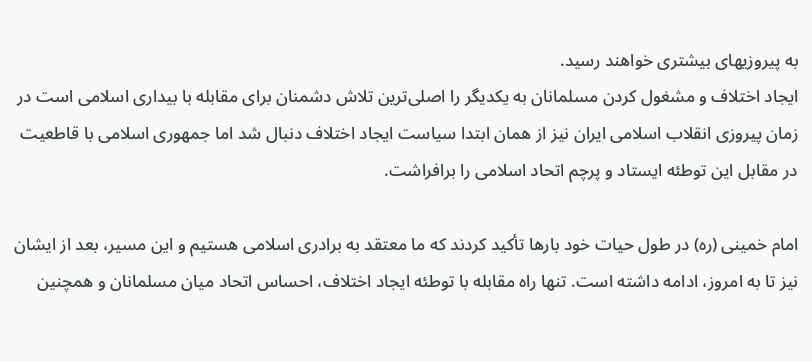به پیروزیهای بیشتری خواهند رسید.
ایجاد اختلاف و مشغول کردن مسلمانان به یکدیگر را اصلی‌ترین تلاش دشمنان برای مقابله با بیداری اسلامی است در زمان پیروزی انقلاب اسلامی ایران نیز از همان ابتدا سیاست ایجاد اختلاف دنبال شد اما جمهوری اسلامی با قاطعیت در مقابل این توطئه ایستاد و پرچم اتحاد اسلامی را برافراشت.

امام خمینی (ره) در طول حیات خود بارها تأکید کردند که ما معتقد به برادری اسلامی هستیم و این مسیر، بعد از ایشان نیز تا به امروز، ادامه داشته است. تنها راه مقابله با توطئه ایجاد اختلاف، احساس اتحاد میان مسلمانان و همچنین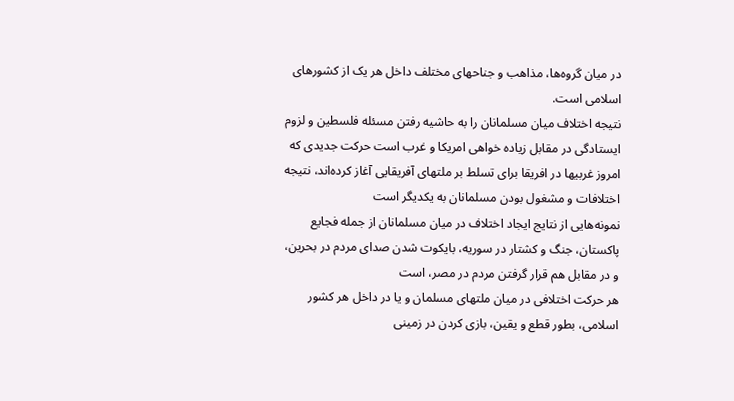در میان گروه‌ها، مذاهب و جناحهای مختلف داخل هر یک از کشورهای اسلامی است.
نتیجه اختلاف میان مسلمانان را به حاشیه رفتن مسئله فلسطین و لزوم ایستادگی در مقابل زیاده خواهی امریکا و غرب است حرکت جدیدی که امروز غربیها در افریقا برای تسلط بر ملتهای آفریقایی آغاز کرده‌اند، نتیجه اختلافات و مشغول بودن مسلمانان به یکدیگر است
نمونه‌هایی از نتایج ایجاد اختلاف در میان مسلمانان از جمله فجایع پاکستان، جنگ و کشتار در سوریه، بایکوت شدن صدای مردم در بحرین، و در مقابل هم قرار گرفتن مردم در مصر، است
هر حرکت اختلافی در میان ملتهای مسلمان و یا در داخل هر کشور اسلامی، بطور قطع و یقین، بازی کردن در زمینی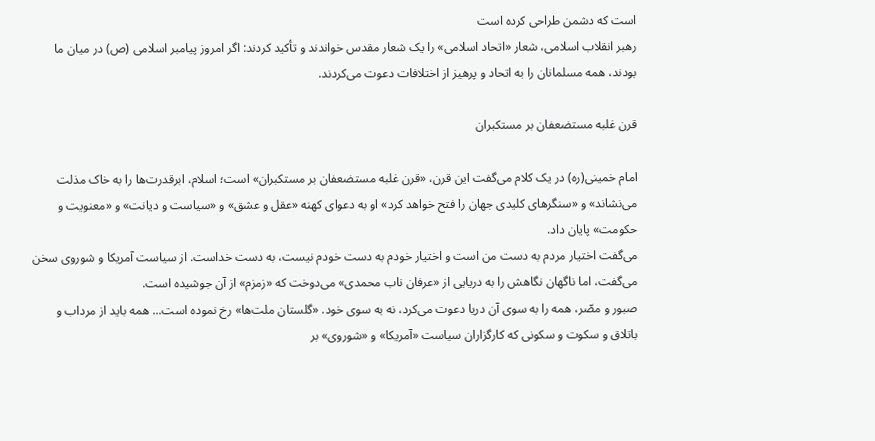است که دشمن طراحی کرده است
رهبر انقلاب اسلامی، شعار «اتحاد اسلامی» را یک شعار مقدس خواندند و تأکید کردند: اگر امروز پیامبر اسلامی (ص) در میان ما بودند، همه مسلمانان را به اتحاد و پرهیز از اختلافات دعوت می‌کردند.

قرن غلبه مستضعفان بر مستکبران

امام خمینی(ره) در یک کلام می‌گفت این قرن، «قرن غلبه مستضعفان بر مستکبران» است؛ اسلام، ابرقدرت‌ها را به خاک مذلت می‌نشاند» و «سنگرهای کلیدی جهان را فتح خواهد کرد» او به دعوای کهنه «عقل و عشق» و «سیاست و دیانت» و «معنویت و حکومت» پایان داد.
می‌گفت اختیار مردم به دست من است و اختیار خودم به دست خودم نیست، به دست خداست. از سیاست آمریکا و شوروی سخن می‌گفت، اما ناگهان نگاهش را به دریایی از «عرفان ناب محمدی» می‌دوخت که «زمزم» از آن جوشیده است.
صبور و مصّر، همه را به سوی آن دریا دعوت می‌کرد، نه به سوی خود. «گلستان ملت‌ها» رخ نموده است... همه باید از مرداب و باتلاق و سکوت و سکونی که کارگزاران سیاست «آمریکا» و «شوروی» بر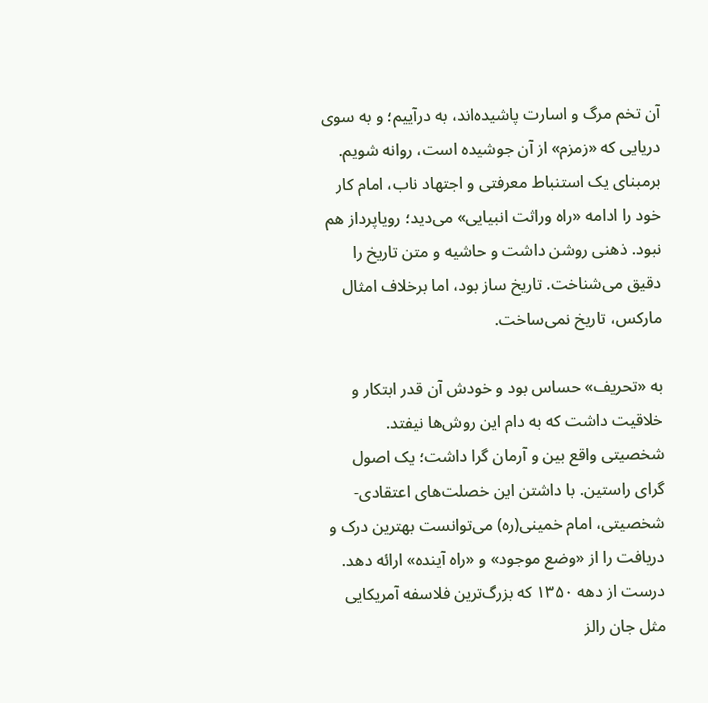آن تخم مرگ و اسارت پاشیده‌اند، به درآییم؛ و به سوی دریایی که «زمزم» از آن جوشیده است، روانه شویم.
برمبنای یک استنباط معرفتی و اجتهاد ناب، امام کار خود را ادامه «راه وراثت انبیایی» می‌دید؛ رویاپرداز هم نبود. ذهنی روشن داشت و حاشیه و متن تاریخ را دقیق می‌شناخت. تاریخ ساز بود، اما برخلاف امثال مارکس، تاریخ نمی‌ساخت.

به «تحریف» حساس بود و خودش آن قدر ابتکار و خلاقیت داشت که به دام این روش‌ها نیفتد. شخصیتی واقع بین و آرمان گرا داشت؛ یک اصول گرای راستین. با داشتن این خصلت‌های اعتقادی- شخصیتی، امام خمینی(ره) می‌توانست بهترین درک و دریافت را از «وضع موجود» و «راه آینده» ارائه دهد.
درست از دهه ۱۳۵۰ که بزرگ‌ترین فلاسفه آمریکایی مثل جان رالز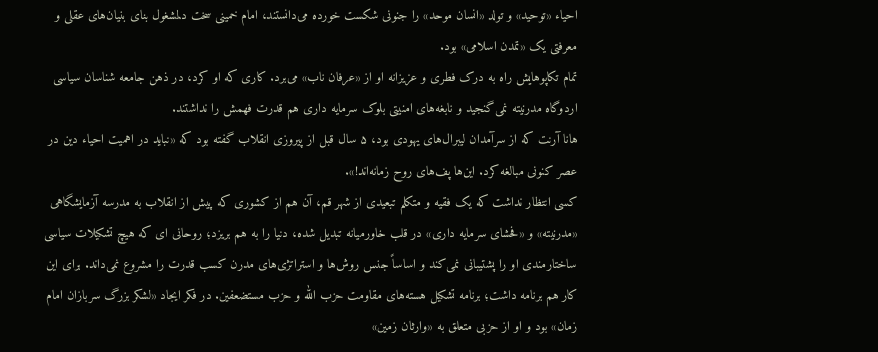احیاء «توحید» و تولد «انسان موحد» را جنونی شکست خورده می‌دانستند، امام خمینی سخت دلمشغول بنای بنیان‌های عقلی و معرفتی یک «تمدن اسلامی» بود.
تمام تکاپوهایش راه به درک فطری و عزیزانه او از «عرفان ناب» می‌برد. کاری که او کرد، در ذهن جامعه شناسان سیاسی اردوگاه مدرنیته نمی‌گنجید و نابغه‌های امنیتی بلوک سرمایه داری هم قدرت فهمش را نداشتند.
هانا آرنت که از سرآمدان لیبرال‌های یهودی بود، ۵ سال قبل از پیروزی انقلاب گفته بود که «نباید در اهمیت احیاء دین در عصر کنونی مبالغه کرد. این‌ها پف‌های روح زمانه‌اند!».
کسی انتظار نداشت که یک فقیه و متکلم تبعیدی از شهر قم، آن هم از کشوری که پیش از انقلاب به مدرسه آزمایشگاهی «مدرنیته» و «فحشای سرمایه داری» در قلب خاورمیانه تبدیل شده، دنیا را به هم بریزد؛ روحانی ای که هیچ تشکیلات سیاسی ساختارمندی او را پشتیبانی نمی‌کند و اساساً جنس روش‌ها و استراتژی‌های مدرن کسب قدرت را مشروع نمی‌داند. برای این کار هم برنامه داشت؛ برنامه تشکیل هسته‌های مقاومت حزب الله و حزب مستضعفین. در فکر ایجاد «لشکر بزرگ سربازان امام زمان» بود و او از حزبی متعلق به «وارثان زمین»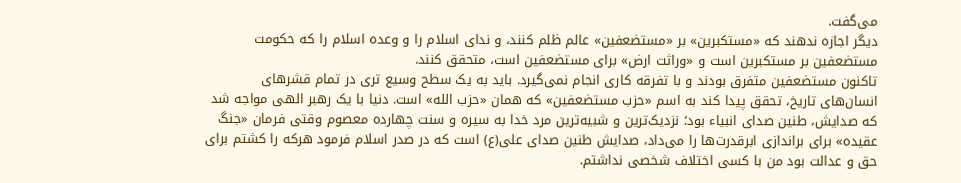می‌گفت.
دیگر اجازه ندهند که «مستکبرین» بر «مستضعفین» عالم ظلم کنند، و ندای اسلام را و وعده اسلام را که حکومت مستضعفین بر مستکبرین است و «وراثت ارض» برای مستضعفین است، متحقق کنند.
تاکنون مستضعفین متفرق بودند و با تفرقه کاری انجام نمی‌گیرد. باید به یک سطح وسیع تری در تمام قشرهای انسان‌های تاریخ، تحقق پیدا کند به اسم «حزب مستضعفین» که همان «حزب الله» است. دنیا با یک رهبر الهی مواجه شد که صدایش، طنین صدای انبیاء بود؛ نزدیک‌ترین و شبیه‌ترین مرد خدا به سیره و سنت چهارده معصوم وقتی فرمان «جنگ عقیده» برای براندازی ابرقدرت‌ها را می‌داد، صدایش طنین صدای علی(ع) است که در صدر اسلام فرمود هرکه را کشتم برای حق و عدالت بود من با کسی اختلاف شخصی نداشتم.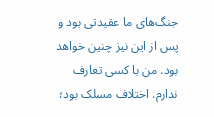جنگ‌های ما عقیدتی بود و پس از این نیز چنین خواهد بود. من با کسی تعارف ندارم. اختلاف مسلک بود؛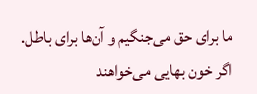ما برای حق می‌جنگیم و آن‌ها برای باطل. اگر خون بهایی می‌خواهند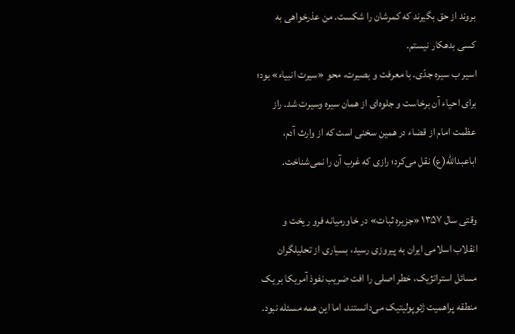بروند از حق بگیرند که کمرشان را شکست. من عذرخواهی به کسی بدهکار نیستم.
اسیر ب سیره جدّی. با معرفت و بصیرت، محو «سیرت انبیاء» بود؛ برای احیاء آن برخاست و جلوه‌ای از همان سیره وسیرت شد. راز عظمت امام از قضاء در همین سخنی است که از وارث آدم، اباعبدالله(ع) نقل می‌کرد؛ رازی که غرب آن را نمی‌شناخت.

وقتی سال ۱۳۵۷ «جزیره ثبات» در خاورمیانه فرو ریخت و انقلاب اسلامی ایران به پیروزی رسید، بسیاری از تحلیلگران مسائل استراتژیک، خطر اصلی را افت ضریب نفوذ آمریکا بر یک منطقه پراهمیت ژئوپولیتیک می‌دانستند، اما این همه مسئله نبود.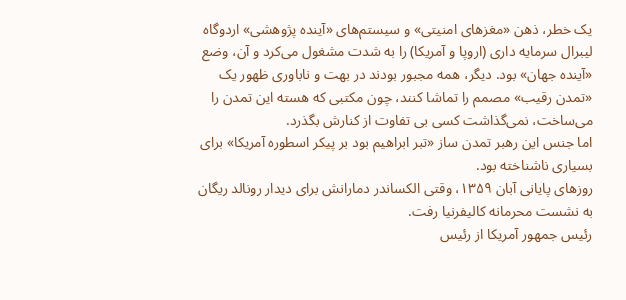یک خطر، ذهن «مغزهای امنیتی» و سیستم‌های «آینده پژوهشی» اردوگاه لیبرال سرمایه داری (اروپا و آمریکا) را به شدت مشغول می‌کرد و آن، وضع «آینده جهان» بود. دیگر، همه مجبور بودند در بهت و ناباوری ظهور یک «تمدن رقیب» مصمم را تماشا کنند، چون مکتبی که هسته این تمدن را می‌ساخت، نمی‌گذاشت کسی بی تفاوت از کنارش بگذرد.
اما جنس این رهبر تمدن ساز «تبر ابراهیم بود بر پیکر اسطوره آمریکا» برای بسیاری ناشناخته بود.
روزهای پایانی آبان ۱۳۵۹، وقتی الکساندر دمارانش برای دیدار رونالد ریگان به نشست محرمانه کالیفرنیا رفت.
رئیس جمهور آمریکا از رئیس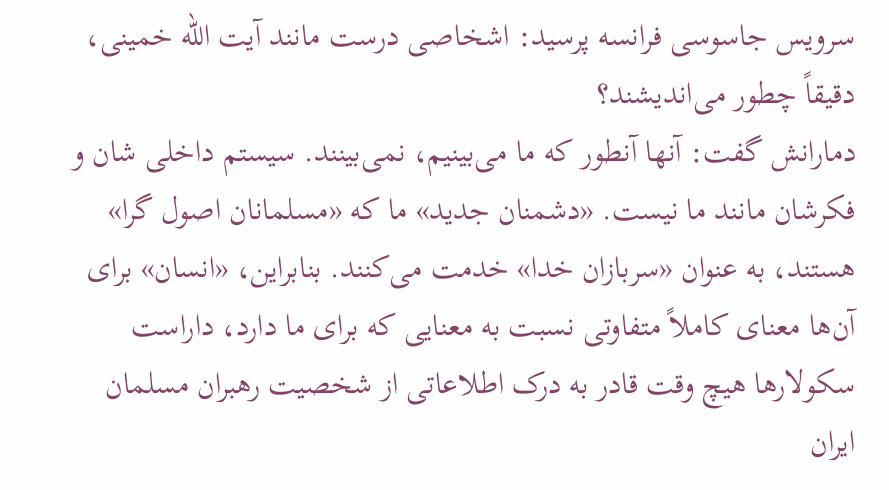سرویس جاسوسی فرانسه پرسید: اشخاصی درست مانند آیت الله خمینی، دقیقاً چطور می‌اندیشند؟
دمارانش گفت: آنها آنطور که ما می‌بینیم، نمی‌بینند. سیستم داخلی شان و فکرشان مانند ما نیست. «دشمنان جدید» ما که «مسلمانان اصول گرا» هستند، به عنوان «سربازان خدا» خدمت می‌کنند. بنابراین، «انسان» برای آن‌ها معنای کاملاً متفاوتی نسبت به معنایی که برای ما دارد، داراست سکولارها هیچ وقت قادر به درک اطلاعاتی از شخصیت رهبران مسلمان ایران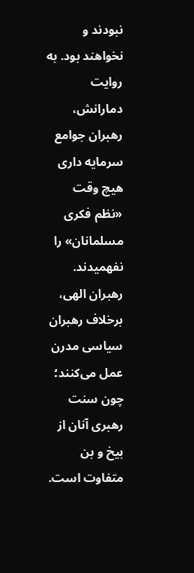نبودند و نخواهند بود. به روایت دمارانش، رهبران جوامع سرمایه داری هیچ وقت «نظم فکری مسلمانان» را نفهمیدند. رهبران الهی، برخلاف رهبران سیاسی مدرن عمل می‌کنند؛ چون سنت رهبری آنان از بیخ و بن متفاوت است.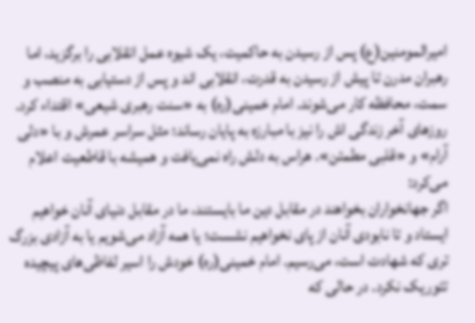امیرالمومنین(ع) پس از رسیدن به حاکمیت، یک شیوه عمل انقلابی را برگزید، اما رهبران مدرن تا پیش از رسیدن به قدرت، انقلابی اند و پس از دستیابی به منصب و سمت، محافظه کار می‌شوند. امام خمینی(ره) به «سنت رهبری شیعی» اقتداء کرد. روزهای آخر زندگی اش را نیز با مبارزه به پایان رساند؛ مثل سراسر عمرش و با «دلی آرام» و «قلبی مطمئن». هراس به دلش راه نمی‌یافت و همیشه با قاطعیت اعلام می‌کرد:
اگر جهانخواران بخواهند در مقابل دین ما بایستند، ما در مقابل دنیای آنان خواهیم ایستاد و تا نابودی آنان از پای نخواهیم نشست؛ یا همه آزاد می‌شویم یا به آزادی بزرگ تری که شهادت است، می‌رسیم. امام خمینی(ره) خودش را اسیر لفاظی‌های پیچیده تئوریک نکرد. در حالی که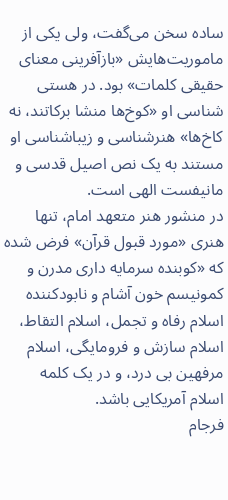ساده سخن می‌گفت، ولی یکی از ماموریت‌هایش «بازآفرینی معنای حقیقی کلمات» بود. در هستی شناسی او «کوخ‌ها منشا برکاتند، نه کاخ‌ها» هنرشناسی و زیباشناسی او مستند به یک نص اصیل قدسی و مانیفست الهی است.
در منشور هنر متعهد امام، تنها هنری «مورد قبول قرآن» فرض شده که «کوبنده سرمایه داری مدرن و کمونیسم خون آشام و نابودکننده اسلام رفاه و تجمل، اسلام التقاط، اسلام سازش و فرومایگی، اسلام مرفهین بی درد، و در یک کلمه اسلام آمریکایی باشد.
فرجام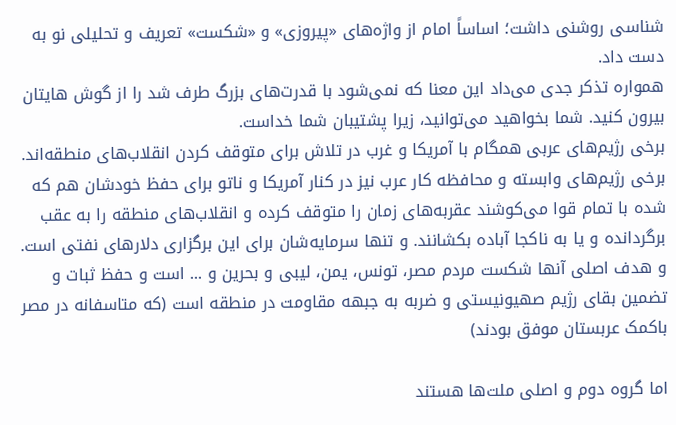شناسی روشنی داشت؛ اساساً امام از واژه‌های «پیروزی» و «شکست» تعریف و تحلیلی نو به دست داد.
همواره تذکر جدی می‌داد این معنا که نمی‌شود با قدرت‌های بزرگ طرف شد را از گوش هایتان بیرون کنید. شما بخواهید می‌توانید، زیرا پشتیبان شما خداست.
برخی رژیم‌های عربی همگام با آمریکا و غرب در تلاش برای متوقف کردن انقلاب‌های منطقه‌اند.
برخی رژیم‌های وابسته و محافظه کار عرب نیز در کنار آمریکا و ناتو برای حفظ خودشان هم که شده با تمام قوا می‌کوشند عقربه‌های زمان را متوقف کرده و انقلاب‌های منطقه را به عقب برگردانده و یا به ناکجا آباده بکشانند. و تنها سرمایه‌شان برای این برگزاری دلارهای نفتی است.
و هدف اصلی آنها شکست مردم مصر، تونس، یمن، لیبی و بحرین و ... است و حفظ ثبات و تضمین بقای رژیم صهیونیستی و ضربه به جبهه مقاومت در منطقه است (که متاسفانه در مصر باکمک عربستان موفق بودند)

اما گروه دوم و اصلی ملت‌ها هستند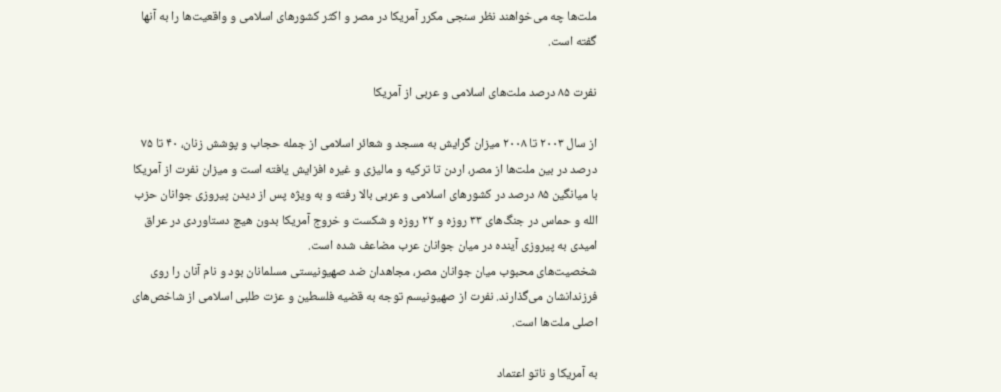ملت‌ها چه می‌خواهند نظر سنجی مکرر آمریکا در مصر و اکثر کشورهای اسلامی و واقعیت‌ها را به آنها گفته است.

نفرت ۸۵ درصد ملت‌های اسلامی و عربی از آمریکا

از سال ۲۰۰۳ تا ۲۰۰۸ میزان گرایش به مسجد و شعائر اسلامی از جمله حجاب و پوشش زنان، ۴۰ تا ۷۵ درصد در بین ملت‌ها از مصر، اردن تا ترکیه و مالیزی و غیره افزایش یافته است و میزان نفرت از آمریکا با میانگین ۸۵ درصد در کشورهای اسلامی و عربی بالا رفته و به ویژه پس از دیدن پیروزی جوانان حزب الله و حماس در جنگ‌های ۳۳ روزه و ۲۲ روزه و شکست و خروج آمریکا بدون هیچ دستاوردی در عراق امیدی به پیروزی آینده در میان جوانان عرب مضاعف شده است.
شخصیت‌های محبوب میان جوانان مصر، مجاهدان ضد صهیونیستی مسلمانان بود و نام آنان را روی فرزندانشان می‌گذارند. نفرت از صهیونیسم توجه به قضیه فلسطین و عزت طلبی اسلامی از شاخص‌های اصلی ملت‌ها است.

به آمریکا و ناتو اعتماد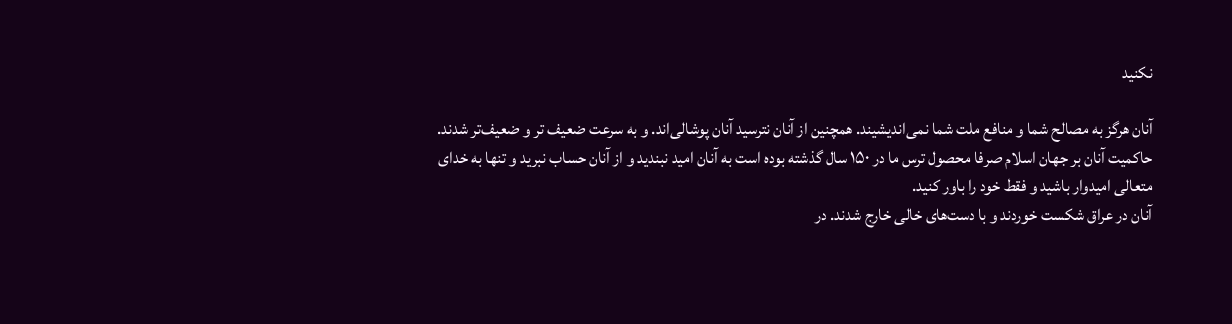نکنید

آنان هرگز به مصالح شما و منافع ملت شما نمی‌اندیشیند. همچنین از آنان نترسید آنان پوشالی‌اند. و به سرعت ضعیف تر و ضعیف‌تر شدند.
حاکمیت آنان بر جهان اسلام صرفا محصول ترس ما در ۱۵۰ سال گذشته بوده است به آنان امید نبندید و از آنان حساب نبرید و تنها به خدای متعالی امیدوار باشید و فقط خود را باور کنید.
آنان در عراق شکست خوردند و با دست‌های خالی خارج شدند. در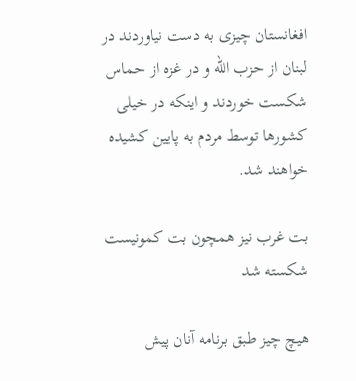افغانستان چیزی به دست نیاوردند در لبنان از حزب الله و در غزه از حماس شکست خوردند و اینکه در خیلی کشورها توسط مردم به پایین کشیده خواهند شد.

بت غرب نیز همچون بت کمونیست شکسته شد

هیچ چیز طبق برنامه آنان پیش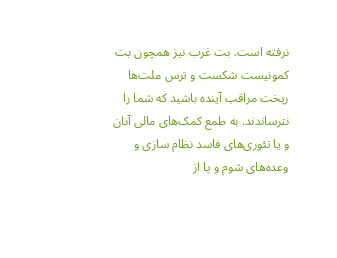نرفته است. بت غرب نیز همچون بت کمونیست شکست و ترس ملت‌ها ریخت مراقب آینده باشید که شما را نترساندند. به طمع کمک‌های مالی آنان و یا تئوری‌های فاسد نظام سازی و وعده‌های شوم و یا از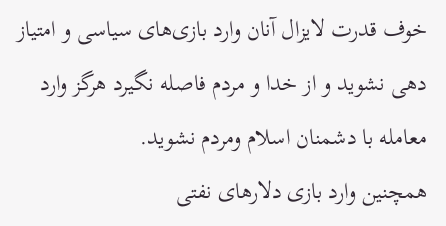خوف قدرت لایزال آنان وارد بازی‌های سیاسی و امتیاز دهی نشوید و از خدا و مردم فاصله نگیرد هرگز وارد معامله با دشمنان اسلام ومردم نشوید.
همچنین وارد بازی دلارهای نفتی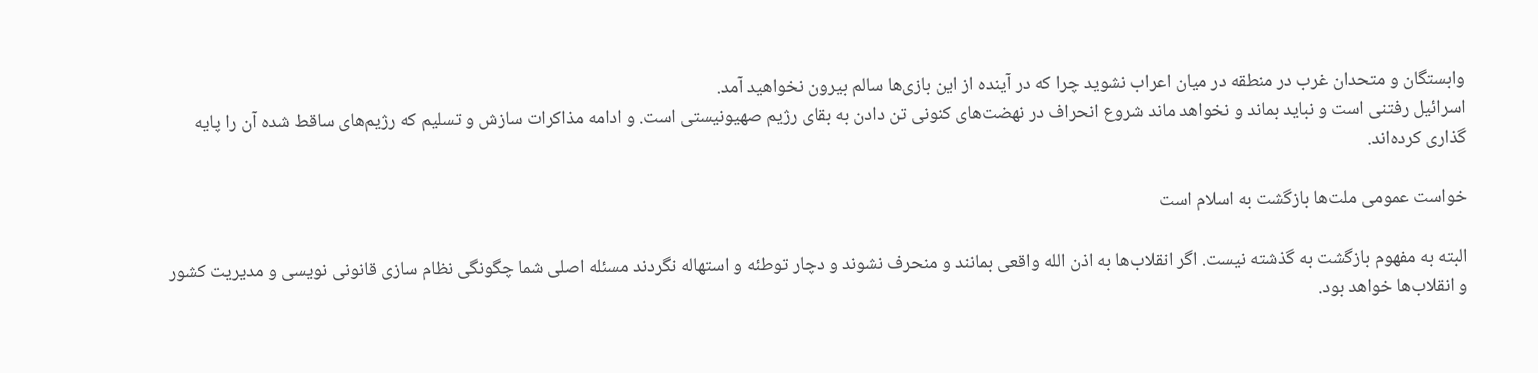وابستگان و متحدان غرب در منطقه در میان اعراب نشوید چرا که در آینده از این بازی‌ها سالم بیرون نخواهید آمد.
اسرائیل رفتنی است و نباید بماند و نخواهد ماند شروع انحراف در نهضت‌های کنونی تن دادن به بقای رژیم صهیونیستی است. و ادامه مذاکرات سازش و تسلیم که رژیم‌های ساقط شده آن را پایه گذاری کرده‌اند.

خواست عمومی ملت‌ها بازگشت به اسلام است

البته به مفهوم بازگشت به گذشته نیست. اگر انقلاب‌ها به اذن الله واقعی بمانند و منحرف نشوند و دچار توطئه و استهاله نگردند مسئله اصلی شما چگونگی نظام سازی قانونی نویسی و مدیریت کشور و انقلاب‌ها خواهد بود.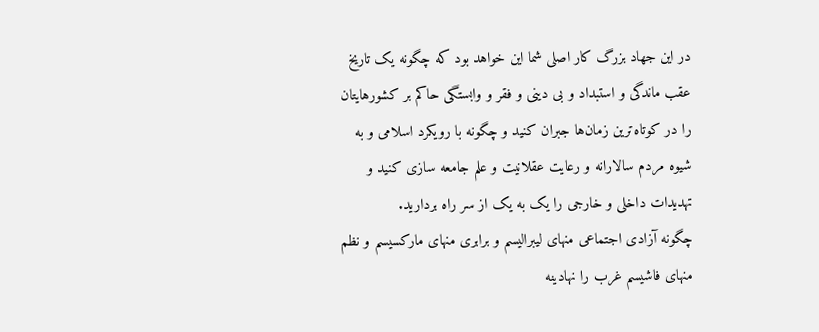در این جهاد بزرگ کار اصلی شما این خواهد بود که چگونه یک تاریخ عقب ماندگی و استبداد و بی دینی و فقر و وابستگی حاکم بر کشورهایتان را در کوتاه‌ترین زمان‌ها جبران کنید و چگونه با رویکرد اسلامی و به شیوه مردم سالارانه و رعایت عقلانیت و علم جامعه سازی کنید و تهدیدات داخلی و خارجی را یک به یک از سر راه بردارید.
چگونه آزادی اجتماعی منهای لیبرالیسم و برابری منهای مارکسیسم و نظم منهای فاشیسم غرب را نهادینه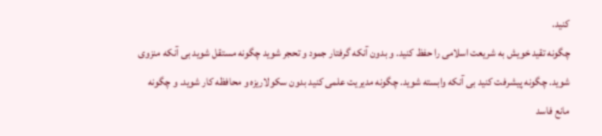کنید.
چگونه تقید خویش به شریعت اسلامی را حفظ کنید. و بدون آنکه گرفتار جمود و تحجر شوید چگونه مستقل شوید بی آنکه منزوی شوید. چگونه پیشرفت کنید بی آنکه وابسته شوید. چگونه مدیریت علمی کنید بدون سکولاریزه و محافظه کار شوید. و چگونه مانع فاسد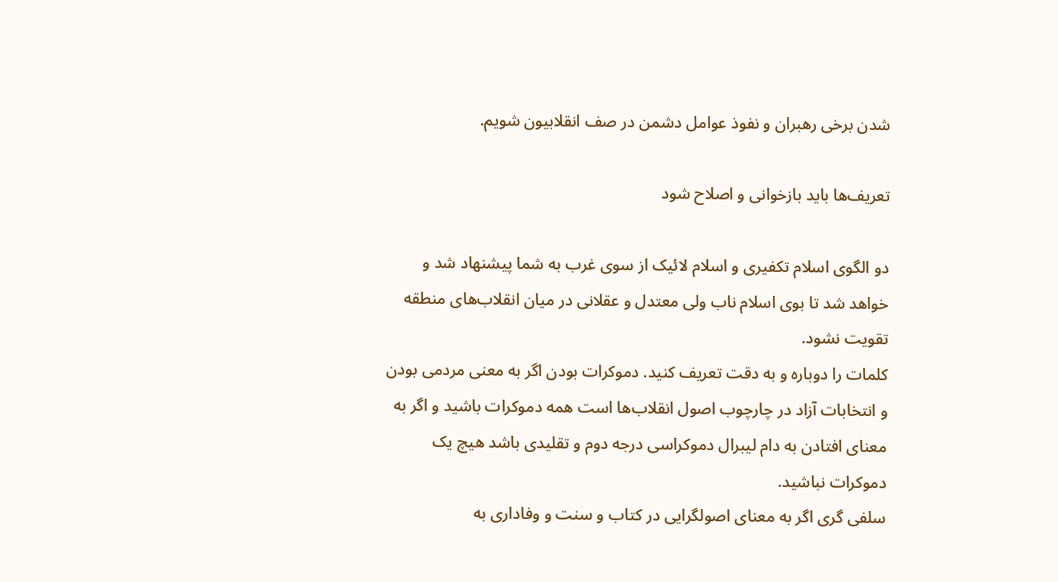شدن برخی رهبران و نفوذ عوامل دشمن در صف انقلابیون شویم.

تعریف‌ها باید بازخوانی و اصلاح شود

دو الگوی اسلام تکفیری و اسلام لائیک از سوی غرب به شما پیشنهاد شد و خواهد شد تا بوی اسلام ناب ولی معتدل و عقلانی در میان انقلاب‌های منطقه تقویت نشود.
کلمات را دوباره و به دقت تعریف کنید. دموکرات بودن اگر به معنی مردمی بودن و انتخابات آزاد در چارچوب اصول انقلاب‌ها است همه دموکرات باشید و اگر به معنای افتادن به دام لیبرال دموکراسی درجه دوم و تقلیدی باشد هیچ یک دموکرات نباشید.
سلفی گری اگر به معنای اصولگرایی در کتاب و سنت و وفاداری به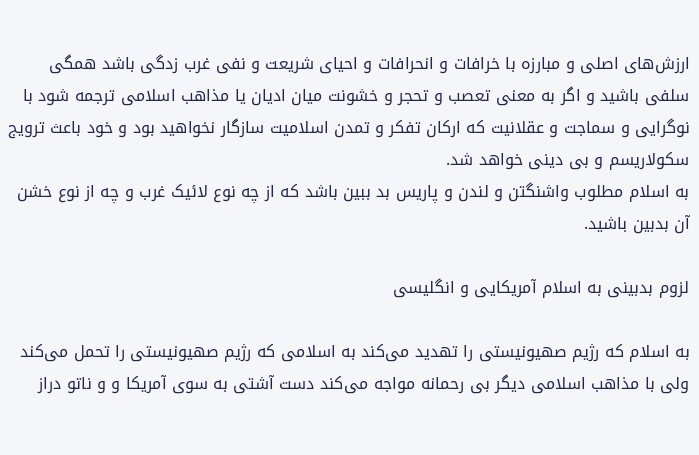ارزش‌های اصلی و مبارزه با خرافات و انحرافات و احیای شریعت و نفی غرب زدگی باشد همگی سلفی باشید و اگر به معنی تعصب و تحجر و خشونت میان ادیان یا مذاهب اسلامی ترجمه شود با نوگرایی و سماجت و عقلانیت که ارکان تفکر و تمدن اسلامیت سازگار نخواهید بود و خود باعث ترویج سکولاریسم و بی دینی خواهد شد.
به اسلام مطلوب واشنگتن و لندن و پاریس بد ببین باشد که از چه نوع لائیک غرب و چه از نوع خشن آن بدبین باشید.

لزوم بدبینی به اسلام آمریکایی و انگلیسی

به اسلام که رژیم صهیونیستی را تهدید می‌کند به اسلامی که رژیم صهیونیستی را تحمل می‌کند ولی با مذاهب اسلامی دیگر بی رحمانه مواجه می‌کند دست آشتی به سوی آمریکا و و ناتو دراز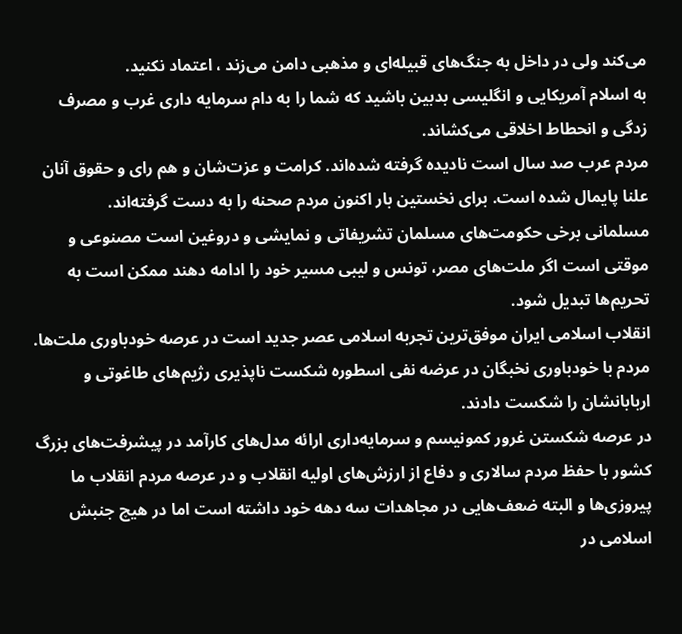می‌کند ولی در داخل به جنگ‌های قبیله‌ای و مذهبی دامن می‌زند ، اعتماد نکنید.
به اسلام آمریکایی و انگلیسی بدبین باشید که شما را به دام سرمایه داری غرب و مصرف زدگی و انحطاط اخلاقی می‌کشاند.
مردم عرب صد سال است نادیده گرفته شده‌اند. کرامت و عزت‌شان و هم رای و حقوق آنان علنا پایمال شده است. برای نخستین بار اکنون مردم صحنه را به دست گرفته‌اند.
مسلمانی برخی حکومت‌های مسلمان تشریفاتی و نمایشی و دروغین است مصنوعی و موقتی است اگر ملت‌های مصر، تونس و لیبی مسیر خود را ادامه دهند ممکن است به تحریم‌ها تبدیل شود.
انقلاب اسلامی ایران موفق‌ترین تجربه اسلامی عصر جدید است در عرصه خودباوری ملت‌ها. مردم با خودباوری نخبگان در عرضه نفی اسطوره شکست ناپذیری رژیم‌های طاغوتی و اربابانشان را شکست دادند.
در عرصه شکستن غرور کمونیسم و سرمایه‌داری ارائه مدل‌های کارآمد در پیشرفت‌های بزرگ کشور با حفظ مردم سالاری و دفاع از ارزش‌های اولیه انقلاب و در عرصه مردم انقلاب ما پیروزی‌ها و البته ضعف‌هایی در مجاهدات سه دهه خود داشته است اما در هیچ جنبش اسلامی در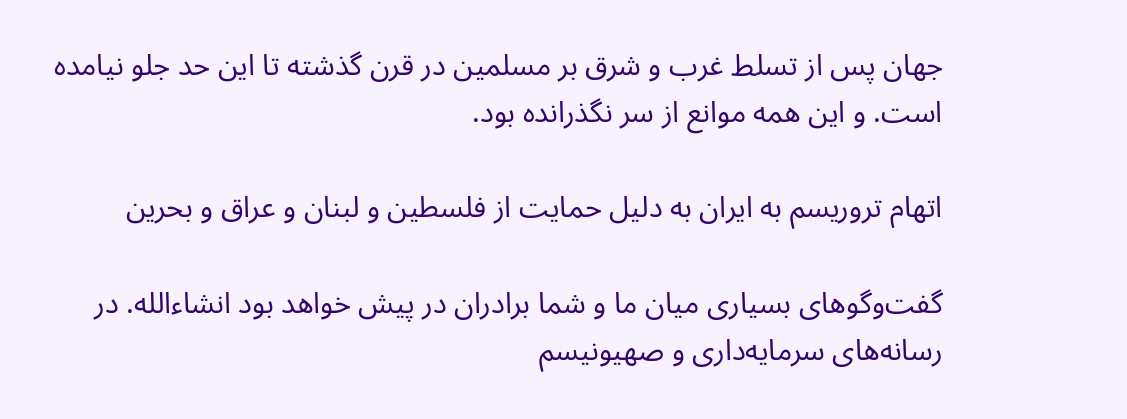جهان پس از تسلط غرب و شرق بر مسلمین در قرن گذشته تا این حد جلو نیامده است. و این همه موانع از سر نگذرانده بود.

اتهام تروریسم به ایران به دلیل حمایت از فلسطین و لبنان و عراق و بحرین

گفت‌وگوهای بسیاری میان ما و شما برادران در پیش خواهد بود انشاءالله. در رسانه‌های سرمایه‌داری و صهیونیسم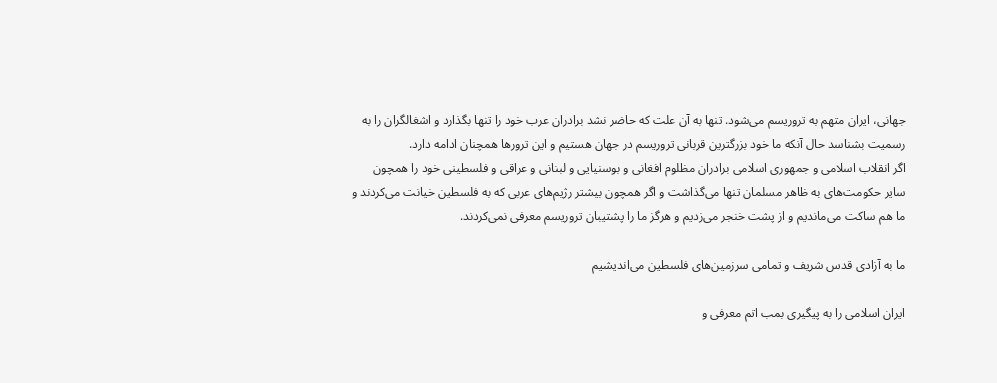جهانی، ایران متهم به تروریسم می‌شود. تنها به آن علت که حاضر نشد برادران عرب خود را تنها بگذارد و اشغالگران را به رسمیت بشناسد حال آنکه ما خود بزرگترین قربانی تروریسم در جهان هستیم و این ترورها همچنان ادامه دارد.
اگر انقلاب اسلامی و جمهوری اسلامی برادران مظلوم افغانی و بوسنیایی و لبنانی و عراقی و فلسطینی خود را همچون سایر حکومت‌های به ظاهر مسلمان تنها می‌گذاشت و اگر همچون بیشتر رژیم‌های عربی که به فلسطین خیانت می‌کردند و ما هم ساکت می‌ماندیم و از پشت خنجر می‌زدیم و هرگز ما را پشتیبان تروریسم معرفی نمی‌کردند.

ما به آزادی قدس شریف و تمامی سرزمین‌های فلسطین می‌اندیشیم

ایران اسلامی را به پیگیری بمب اتم معرفی و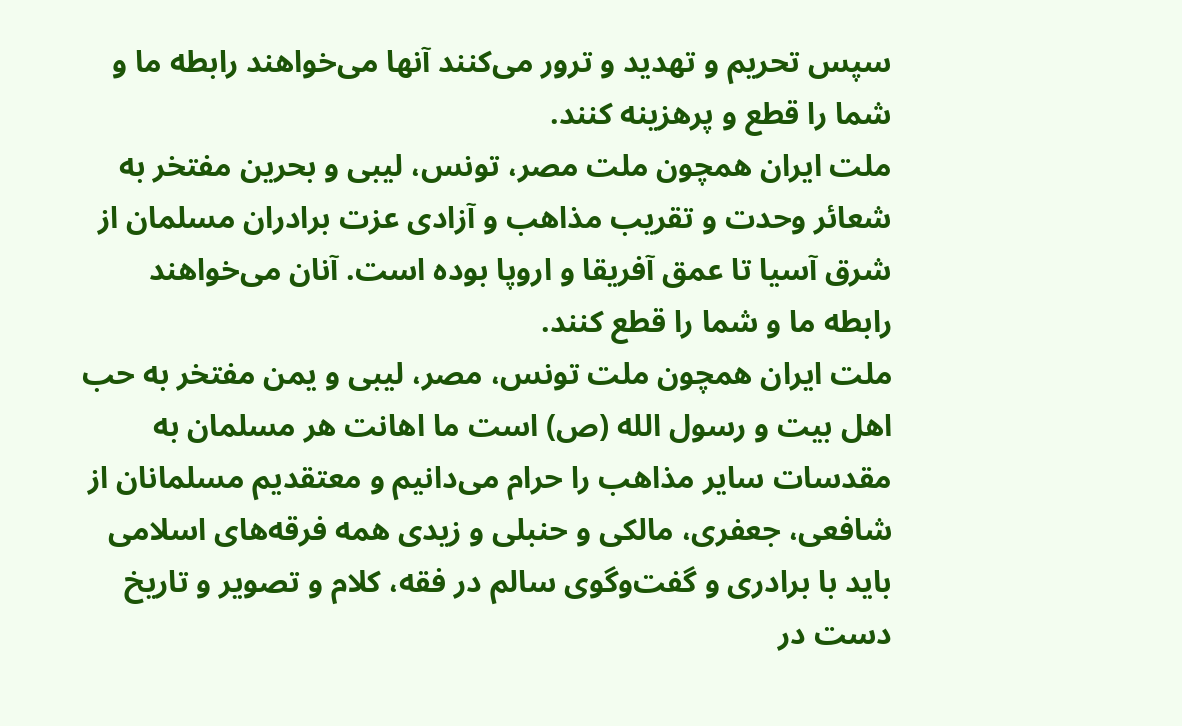سپس تحریم و تهدید و ترور می‌کنند آنها می‌خواهند رابطه ما و شما را قطع و پرهزینه کنند.
ملت ایران همچون ملت مصر، تونس، لیبی و بحرین مفتخر به شعائر وحدت و تقریب مذاهب و آزادی عزت برادران مسلمان از شرق آسیا تا عمق آفریقا و اروپا بوده است. آنان می‌خواهند رابطه ما و شما را قطع کنند.
ملت ایران همچون ملت تونس، مصر، لیبی و یمن مفتخر به حب اهل بیت و رسول الله (ص) است ما اهانت هر مسلمان به مقدسات سایر مذاهب را حرام می‌دانیم و معتقدیم مسلمانان از شافعی، جعفری، مالکی و حنبلی و زیدی همه فرقه‌های اسلامی باید با برادری و گفت‌وگوی سالم در فقه، کلام و تصویر و تاریخ دست در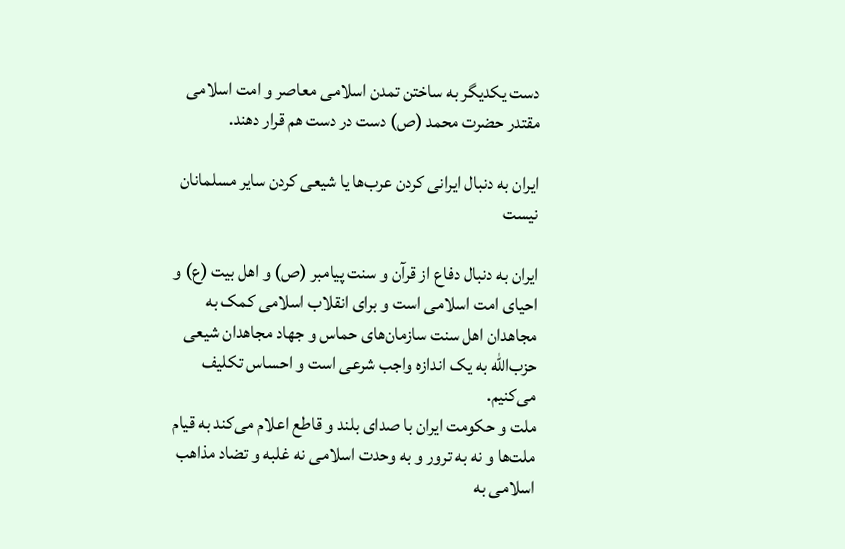دست یکدیگر به ساختن تمدن اسلامی معاصر و امت اسلامی مقتدر حضرت محمد (ص) دست در دست هم قرار دهند.

ایران به دنبال ایرانی کردن عرب‌ها یا شیعی کردن سایر مسلمانان نیست

ایران به دنبال دفاع از قرآن و سنت پیامبر (ص) و اهل بیت (ع) و احیای امت اسلامی است و برای انقلاب اسلامی کمک به مجاهدان اهل سنت سازمان‌های حماس و جهاد مجاهدان شیعی حزب‌الله به یک اندازه واجب شرعی است و احساس تکلیف می‌کنیم.
ملت و حکومت ایران با صدای بلند و قاطع اعلام می‌کند به قیام ملت‌ها و نه به ترور و به وحدت اسلامی نه غلبه و تضاد مذاهب اسلامی به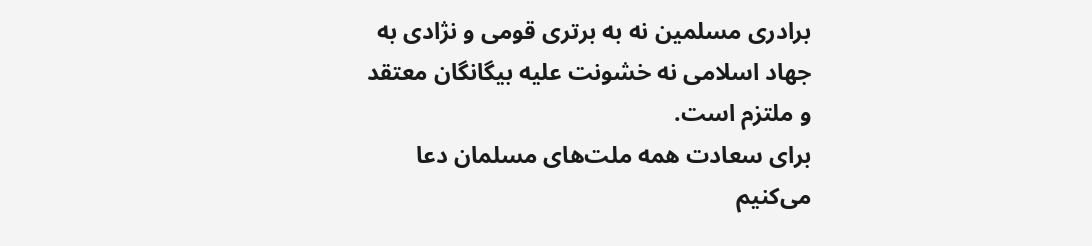برادری مسلمین نه به برتری قومی و نژادی به جهاد اسلامی نه خشونت علیه بیگانگان معتقد و ملتزم است.
برای سعادت همه ملت‌های مسلمان دعا می‌کنیم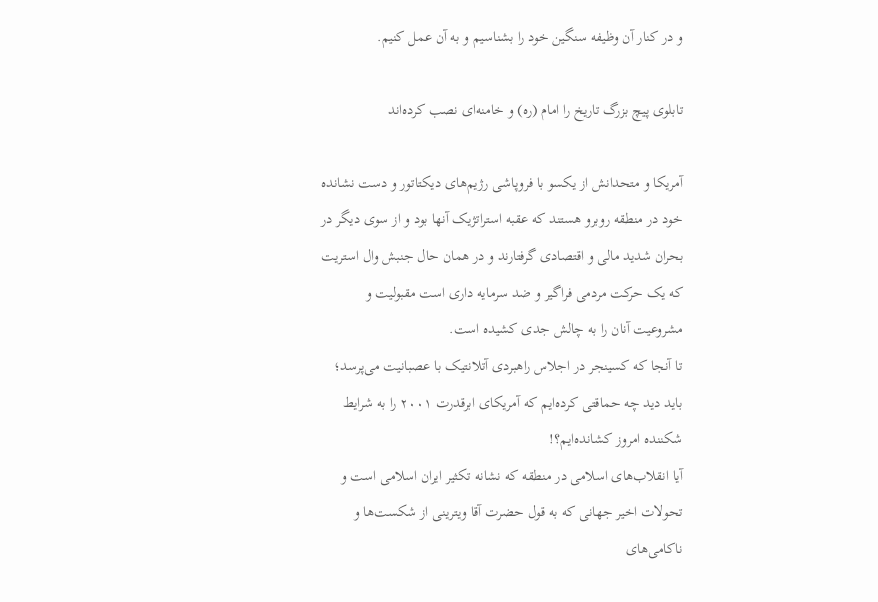و در کنار آن وظیفه سنگین خود را بشناسیم و به آن عمل کنیم.

تابلوی پیچ بزرگ تاریخ را امام (ره) و خامنه‌ای نصب کرده‌اند

آمریکا و متحدانش از یکسو با فروپاشی رژیم‌های دیکتاتور و دست نشانده خود در منطقه روبرو هستند که عقبه استراتژیک آنها بود و از سوی دیگر در بحران شدید مالی و اقتصادی گرفتارند و در همان حال جنبش وال استریت که یک حرکت مردمی فراگیر و ضد سرمایه داری است مقبولیت و مشروعیت آنان را به چالش جدی کشیده است.
تا آنجا که کسینجر در اجلاس راهبردی آتلانتیک با عصبانیت می‌پرسد؛ باید دید چه حماقتی کرده‌ایم که آمریکای ابرقدرت ۲۰۰۱ را به شرایط شکننده امروز کشانده‌ایم؟!
آیا انقلاب‌های اسلامی در منطقه که نشانه تکثیر ایران اسلامی است و تحولات اخیر جهانی که به قول حضرت آقا ویترینی از شکست‌ها و ناکامی‌های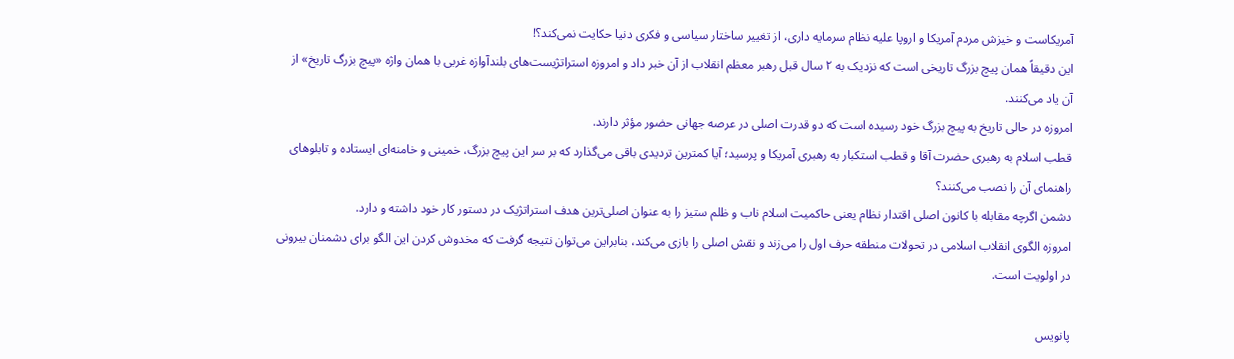آمریکاست و خیزش مردم آمریکا و اروپا علیه نظام سرمایه داری، از تغییر ساختار سیاسی و فکری دنیا حکایت نمی‌کند؟!
این دقیقاً همان پیچ بزرگ تاریخی است که نزدیک به ۲ سال قبل رهبر معظم انقلاب از آن خبر داد و امروزه استراتژیست‌های بلندآوازه غربی با همان واژه «پیچ بزرگ تاریخ» از آن یاد می‌کنند.
امروزه در حالی تاریخ به پیچ بزرگ خود رسیده است که دو قدرت اصلی در عرصه جهانی حضور مؤثر دارند.
قطب اسلام به رهبری حضرت آقا و قطب استکبار به رهبری آمریکا و پرسید؛ آیا کمترین تردیدی باقی می‌گذارد که بر سر این پیچ بزرگ، خمینی و خامنه‌ای ایستاده و تابلوهای راهنمای آن را نصب می‌کنند؟
دشمن اگرچه مقابله با کانون اصلی اقتدار نظام یعنی حاکمیت اسلام ناب و ظلم ستیز را به عنوان اصلی‌ترین هدف استراتژیک در دستور کار خود داشته و دارد.
امروزه الگوی انقلاب اسلامی در تحولات منطقه حرف اول را می‌زند و نقش اصلی را بازی می‌کند، بنابراین می‌توان نتیجه گرفت که مخدوش کردن این الگو برای دشمنان بیرونی در اولویت است.

پانویس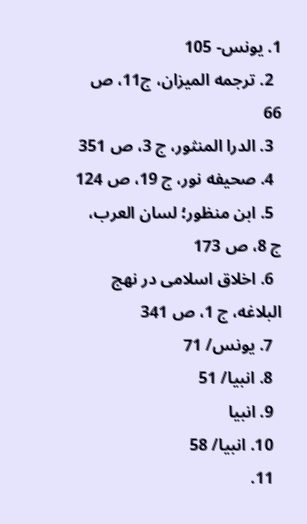1. یونس- 105
  2. ترجمه المیزان، ج11، ص 66
  3. الدرا المنثور، ج 3، ص 351
  4. صحیفه نور، ج 19، ص 124
  5. ابن منظور؛ لسان العرب، ج 8، ص 173
  6. اخلاق اسلامی در نهج البلاغه، ج 1، ص 341
  7. یونس/ 71
  8. انبیا/ 51
  9. انبیا
  10. انبیا/ 58
  11.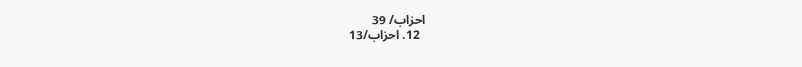احزاب/ 39
  12. احزاب/13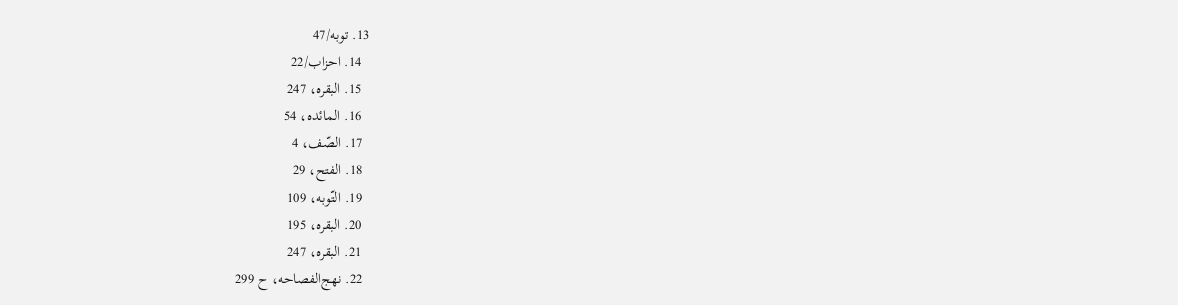13. توبه/47
  14. احزاب/22
  15. البقره، 247
  16. المائده، 54
  17. الصّف، 4
  18. الفتح، 29
  19. التّوبه، 109
  20. البقره، 195
  21. البقره، 247
  22. نهج‌الفصاحه، ح 299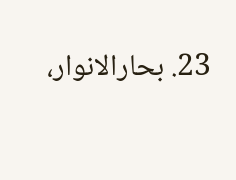23. بحارالانوار،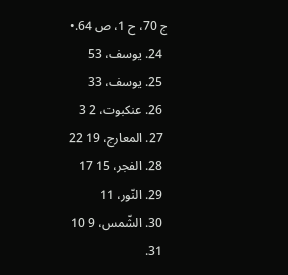ج 70، ح 1، ص 64.•
  24. یوسف، 53
  25. یوسف، 33
  26. عنکبوت، 2 3
  27. المعارج، 19 22
  28. الفجر، 15 17
  29. النّور، 11
  30. الشّمس، 9 10
  31.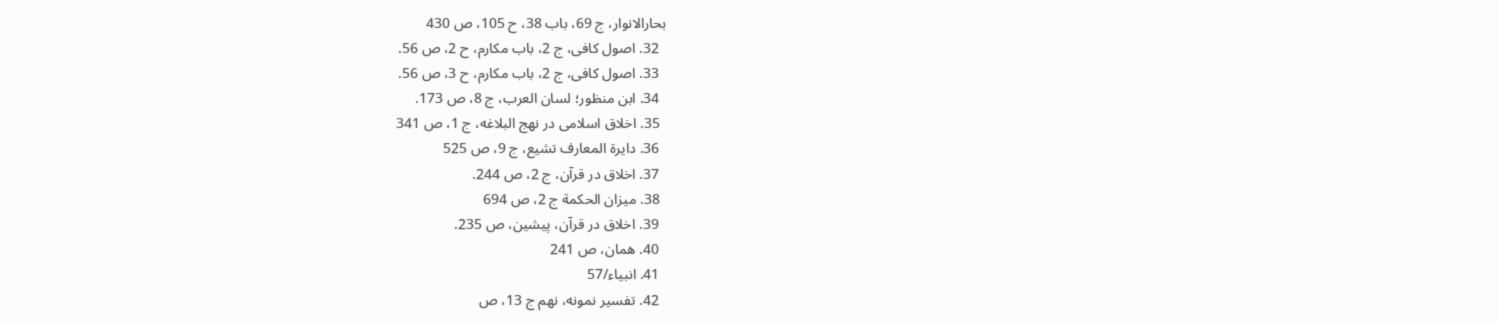بحارالانوار، ج 69، باب 38، ح 105، ص 430
  32. اصول کافی، ج 2، باب مکارم، ح 2، ص 56.
  33. اصول کافی، ج 2، باب مکارم، ح 3، ص 56.
  34. ابن منظور؛ لسان العرب، ج 8، ص 173.
  35. اخلاق اسلامی در نهج البلاغه، ج 1، ص 341
  36. دایرة المعارف تشیع، ج 9، ص 525
  37. اخلاق در قرآن، ج 2، ص 244.
  38. میزان الحکمة ج 2، ص 694
  39. اخلاق در قرآن، پیشین، ص 235.
  40. همان، ص 241
  41. انبیاء/57
  42. تفسیر نمونه، نهم ج 13، ص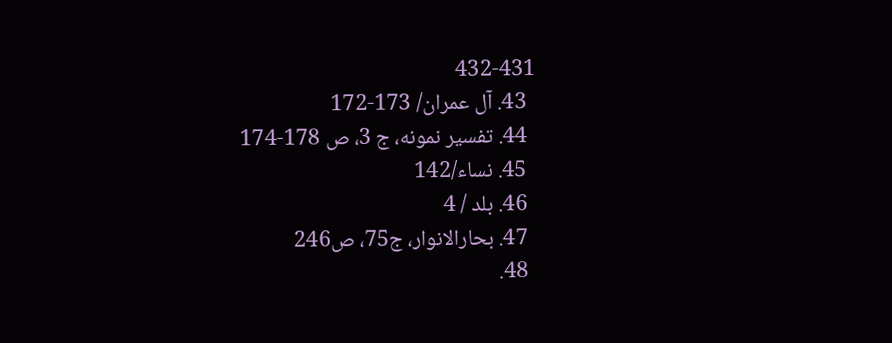432-431
  43. آل عمران/ 173-172
  44. تفسیر نمونه، ج 3، ص 178-174
  45. نساء/142
  46. بلد / 4
  47. بحارالانوار، ج75، ص246
  48.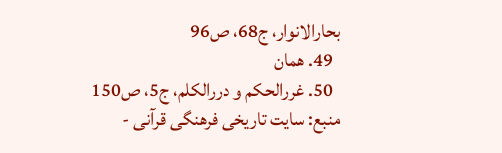بحارالانوار، ج68، ص96
  49. همان
  50. غررالحکم و دررالکلم، ج5، ص150
منبع: سایت تاریخی فرهنگی قرآنی -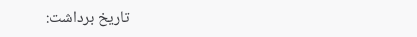تاریخ برداشت: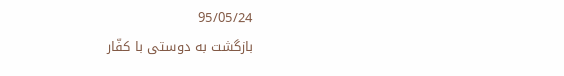95/05/24
بازگشت به دوستی با کفّار